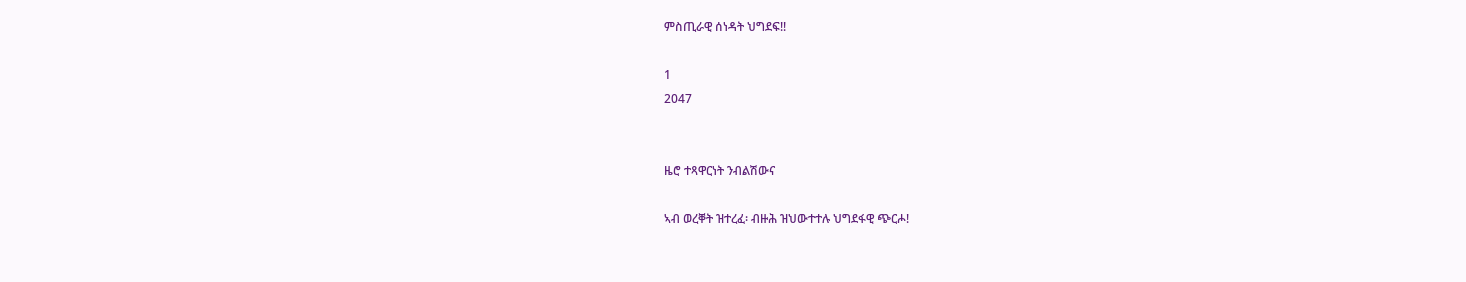ምስጢራዊ ሰነዳት ህግደፍ!!

1
2047


ዜሮ ተጻዋርነት ንብልሽውና

ኣብ ወረቐት ዝተረፈ፡ ብዙሕ ዝህውተተሉ ህግደፋዊ ጭርሖ!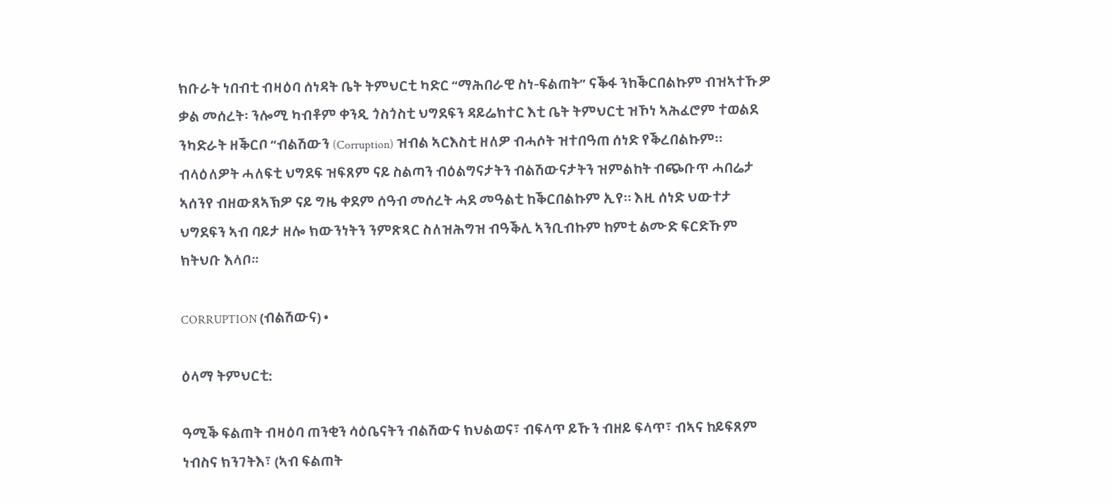ክቡራት ነበብቲ ብዛዕባ ሰነዳት ቤት ትምህርቲ ካድር “ማሕበራዊ ስነ-ፍልጠት” ናቕፋ ንከቕርበልኩም ብዝኣተኹዎ ቃል መሰረት፡ ንሎሚ ካብቶም ቀንዲ ጎስጎስቲ ህግደፍን ዳይሬክተር እቲ ቤት ትምህርቲ ዝኾነ ኣሕፈሮም ተወልደ ንካድራት ዘቕርቦ “ብልሽውን (Corruption) ዝብል ኣርእስቲ ዘለዎ ብሓሶት ዝተበዓጠ ሰነድ የቕረበልኩም፡፡ ብላዕለዎት ሓለፍቲ ህግደፍ ዝፍጸም ናይ ስልጣን ብዕልግናታትን ብልሽውናታትን ዝምልከት ብጭቡጥ ሓበሬታ ኣሰንየ ብዘውጸኣኽዎ ናይ ግዜ ቀደም ሰዓብ መሰረት ሓደ መዓልቲ ከቕርበልኩም ኢየ፡፡ እዚ ሰነድ ህውተታ ህግደፍን ኣብ ባይታ ዘሎ ክውንነትን ንምጽጻር ስለዝሕግዝ ብዓቕሊ ኣንቢብኩም ከምቲ ልሙድ ፍርድኹም ክትህቡ እላቦ።

CORRUPTION (ብልሽውና) •

ዕላማ ትምህርቲ:

ዓሚቕ ፍልጠት ብዛዕባ ጠንቂን ሳዕቤናትን ብልሽውና ክህልወና፣ ብፍላጥ ይኹን ብዘይ ፍላጥ፣ ብኣና ከይፍጸም ነብስና ክንገትእ፣ (ኣብ ፍልጠት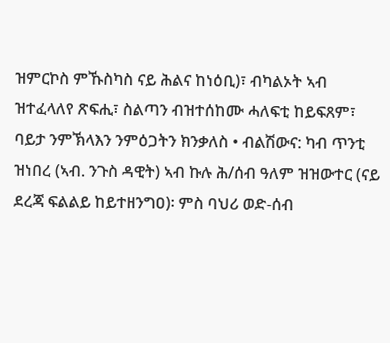ዝምርኮስ ምኹስካስ ናይ ሕልና ከነዕቢ)፣ ብካልኦት ኣብ ዝተፈላለየ ጽፍሒ፣ ስልጣን ብዝተሰከሙ ሓለፍቲ ከይፍጸም፣ ባይታ ንምኽላእን ንምዕጋትን ክንቃለስ • ብልሽውና: ካብ ጥንቲ ዝነበረ (ኣብ. ንጉስ ዳዊት) ኣብ ኩሉ ሕ/ሰብ ዓለም ዝዝውተር (ናይ ደረጃ ፍልልይ ከይተዘንግዐ)፡ ምስ ባህሪ ወድ-ሰብ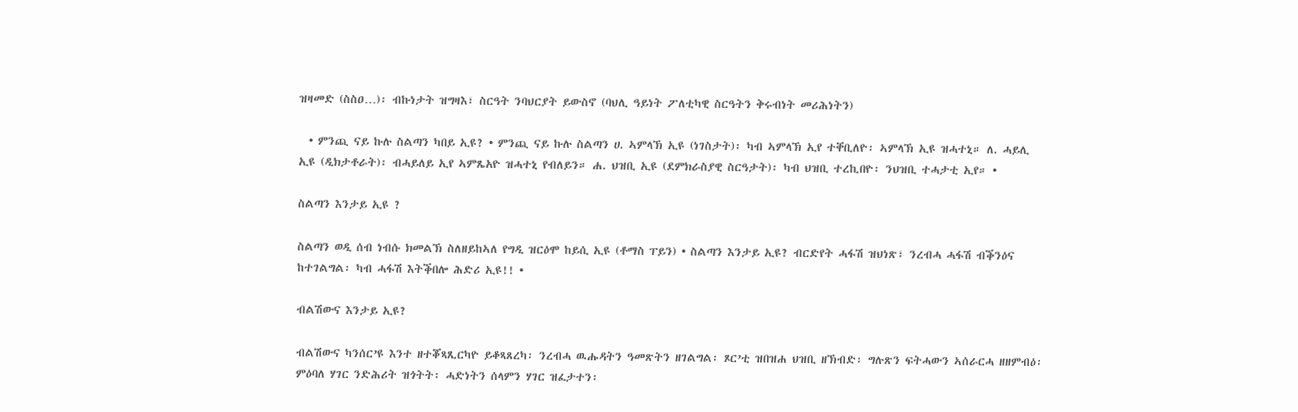ዝዛመድ (ስስዐ…)፡ ብኩነታት ዝግዛእ፣ ስርዓት ንባህርያት ይውስኖ (ባህሊ ዓይነት ፖለቲካዊ ስርዓትን ቅሩብነት መሪሕነትን)

  • ምንጪ ናይ ኩሉ ስልጣን ካበይ ኢዩ? • ምንጪ ናይ ኩሉ ስልጣን ሀ. ኣምላኽ ኢዩ (ነገስታት)፡ ካብ ኣምላኽ ኢየ ተቐቢለዮ፡ ኣምላኽ ኢዩ ዝሓተኒ። ለ. ሓይሊ ኢዩ (ዲክታቶራት)፡ ብሓይለይ ኢየ ኣምጼአዮ ዝሓተኒ የብለይን። ሐ. ህዝቢ ኢዩ (ደምክራስያዊ ስርዓታት)፡ ካብ ህዝቢ ተረኪበዮ፡ ንህዝቢ ተሓታቲ ኢየ። •

ስልጣን እንታይ ኢዩ ?

ስልጣን ወዲ ሰብ ነብሱ ክመልኽ ስለዘይከኣለ የግዲ ዝርዕሞ ከይሲ ኢዩ (ቶማስ ፐይን) • ስልጣን እንታይ ኢዩ? ብርድየት ሓፋሽ ዝህነጽ፣ ንረብሓ ሓፋሽ ብቕንዕና ከተገልግል፡ ካብ ሓፋሽ እትቕበሎ ሕድሪ ኢዩ!! •

ብልሽውና እንታይ ኢዩ?

ብልሽውና ካንሰር’ዩ እንተ ዘተቖጻጺርካዮ ይቆጻጸረካ፡ ንረብሓ ዉሑዳትን ዓመጽትን ዘገልግል፡ ጾር’ቲ ዝበዝሐ ህዝቢ ዘኽብድ፡ ግሉጽን ፍትሓውን ኣሰራርሓ ዘዘምብዕ፡ ምዕባለ ሃገር ንድሕሪት ዝጎትት፡ ሓድነትን ሰላምን ሃገር ዝፈታተን፡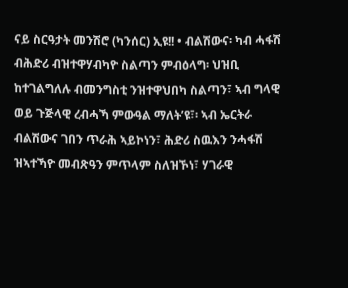ናይ ስርዓታት መንሽሮ (ካንሰር) ኢዩ!! • ብልሽውና፡ ካብ ሓፋሽ ብሕድሪ ብዝተዋሃብካዮ ስልጣን ምብዕላግ፡ ህዝቢ ከተገልግለሉ ብመንግስቲ ንዝተዋህበካ ስልጣን፣ ኣብ ግላዊ ወይ ጉጅላዊ ረብሓኻ ምውዓል ማለት’ዩ፣፡ ኣብ ኤርትራ ብልሽውና ገበን ጥራሕ ኣይኮነን፣ ሕድሪ ስዉእን ንሓፋሽ ዝኣተኻዮ መብጽዓን ምጥላም ስለዝኾነ፣ ሃገራዊ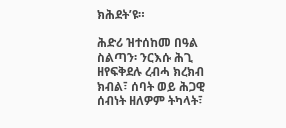ክሕደት’ዩ።

ሕድሪ ዝተሰከመ በዓል ስልጣን፡ ንርእሱ ሕጊ ዘየፍቅደሉ ረብሓ ክረክብ ክብል፣ ሰባት ወይ ሕጋዊ ሰብነት ዘለዎም ትካላት፣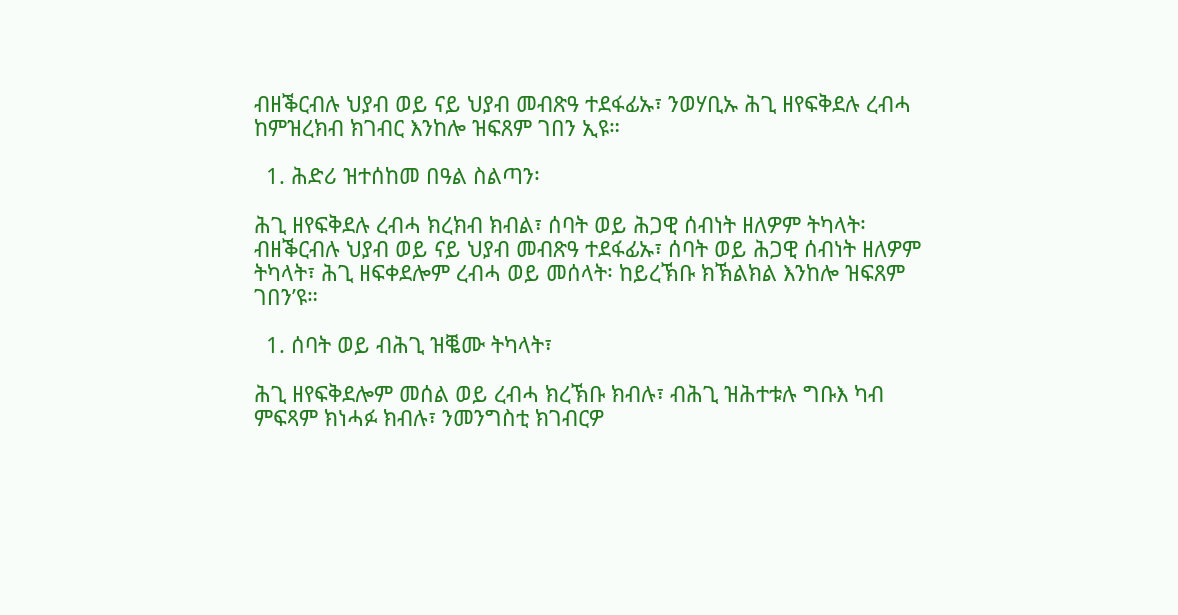ብዘቕርብሉ ህያብ ወይ ናይ ህያብ መብጽዓ ተደፋፊኡ፣ ንወሃቢኡ ሕጊ ዘየፍቅደሉ ረብሓ ከምዝረክብ ክገብር እንከሎ ዝፍጸም ገበን ኢዩ።

  1. ሕድሪ ዝተሰከመ በዓል ስልጣን፡

ሕጊ ዘየፍቅደሉ ረብሓ ክረክብ ክብል፣ ሰባት ወይ ሕጋዊ ሰብነት ዘለዎም ትካላት፡ ብዘቕርብሉ ህያብ ወይ ናይ ህያብ መብጽዓ ተደፋፊኡ፣ ሰባት ወይ ሕጋዊ ሰብነት ዘለዎም ትካላት፣ ሕጊ ዘፍቀደሎም ረብሓ ወይ መሰላት፡ ከይረኽቡ ክኽልክል እንከሎ ዝፍጸም ገበን’ዩ።

  1. ሰባት ወይ ብሕጊ ዝቘሙ ትካላት፣

ሕጊ ዘየፍቅደሎም መሰል ወይ ረብሓ ክረኽቡ ክብሉ፣ ብሕጊ ዝሕተቱሉ ግቡእ ካብ ምፍጻም ክነሓፉ ክብሉ፣ ንመንግስቲ ክገብርዎ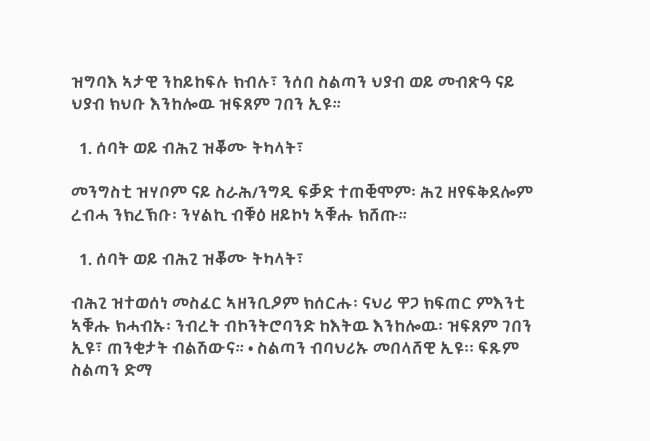ዝግባእ ኣታዊ ንከይከፍሉ ክብሉ፣ ንሰበ ስልጣን ህያብ ወይ መብጽዓ ናይ ህያብ ክህቡ እንከሎዉ ዝፍጸም ገበን ኢዩ።

  1. ሰባት ወይ ብሕጊ ዝቖሙ ትካላት፣

መንግስቲ ዝሃቦም ናይ ስራሕ/ንግዲ ፍቓድ ተጠቒሞም፡ ሕጊ ዘየፍቅደሎም ረብሓ ንክረኽቡ፡ ንሃልኪ ብቑዕ ዘይኮነ ኣቑሑ ክሸጡ።

  1. ሰባት ወይ ብሕጊ ዝቖሙ ትካላት፣

ብሕጊ ዝተወሰነ መስፈር ኣዘንቢዖም ክሰርሑ፡ ናህሪ ዋጋ ክፍጠር ምእንቲ ኣቑሑ ክሓብኡ፡ ንብረት ብኮንትሮባንድ ከእትዉ እንከሎዉ፡ ዝፍጸም ገበን ኢዩ፣ ጠንቂታት ብልሽውና። • ስልጣን ብባህሪኡ መበላሸዊ ኢዩ፡፡ ፍጹም ስልጣን ድማ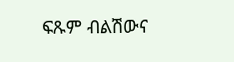ፍጹም ብልሽውና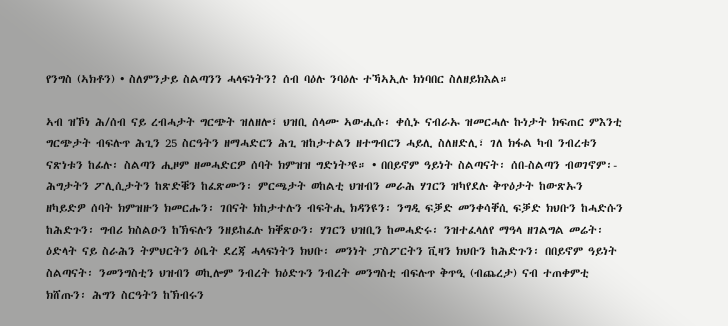የንግስ (ኣክቶን) • ስለምንታይ ስልጣንን ሓላፍነትን? ሰብ ባዕሉ ንባዕሉ ተኻኣኢሉ ክነባበር ስለዘይክእል።

ኣብ ዝኾነ ሕ/ሰብ ናይ ረብሓታት ግርጭት ዝለዘሎ፣ ህዝቢ ሰላሙ ኣውሒሱ፡ ቀሲኑ ናብራኡ ዝመርሓሉ ኩነታት ክፍጠር ምእንቲ ግርጭታት ብፍሉጥ ሕጊን 25 ስርዓትን ዘማሓድርን ሕጊ ዝከታተልን ዘተግብርን ሓይሊ ስለዘድሊ፣ ገለ ክፋል ካብ ንብረቱን ናጽነቱን ከፊሉ፡ ስልጣን ሒዞም ዘመሓድርዎ ሰባት ክምዝዝ ግድነት’ዩ። • በበይኖም ዓይነት ስልጣናት፡ ሰበ-ስልጣን ብወገኖም፡- ሕግታትን ፖሊሲታትን ከጽድቑን ከፈጽሙን፡ ምርጫታት ወከልቲ ህዝብን መራሕ ሃገርን ዝካየደሉ ቅጥዕታት ከውጽኡን ዘካይድዎ ሰባት ክምዝዙን ክመርሑን፡ ገበናት ክከታተሉን ብፍትሒ ክዳንዩን፡ ንግዲ ፍቓድ መንቀሳቐሲ ፍቓድ ክህቡን ከሓድሱን ከሕድጉን፡ ግብሪ ክስልዑን ከኽፍሉን ንዘይከፈሉ ክቐጽዑን፡ ሃገርን ህዝቢን ከመሓድሩ፡ ንዝተፈላለየ ማዓላ ዘገልግል መሬት፡ ዕድላት ናይ ስራሕን ትምህርትን ዕቤት ደረጃ ሓላፍነትን ክህቡ፡ መንነት ፓስፖርትን ቪዛን ክህቡን ከሕድጉን፡ በበይኖም ዓይነት ስልጣናት፡ ንመንግስቲን ህዝብን ወኪሎም ንብረት ክዕድጉን ንብረት መንግስቲ ብፍሉጥ ቅጥዒ (ብጨረታ) ናብ ተጠቀምቲ ክሸጡን፡ ሕግን ስርዓትን ከኽብሩን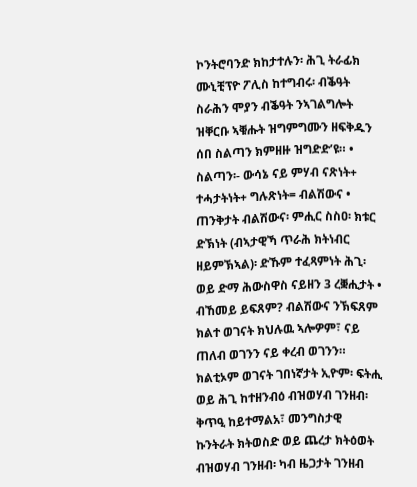ኮንትሮባንድ ክከታተሉን፡ ሕጊ ትራፊክ ሙኒቺፕዮ ፖሊስ ከተግብሩ፡ ብቕዓት ስራሕን ሞያን ብቕዓት ንኣገልግሎት ዝቐርቡ ኣቑሑት ዝግምግሙን ዘፍቅዱን ሰበ ስልጣን ክምዘዙ ዝግድድ’ዩ። • ስልጣን፡- ውሳኔ ናይ ምሃብ ናጽነት+ ተሓታትነት+ ግሉጽነት= ብልሽውና • ጠንቅታት ብልሽውና፡ ምሒር ስስዐ፡ ክቱር ድኽነት (ብኣታዊኻ ጥራሕ ክትነብር ዘይምኽኣል)፡ ድኹም ተፈጻምነት ሕጊ፡ ወይ ድማ ሕውስዋስ ናይዘን 3 ረቛሒታት • ብኸመይ ይፍጸም? ብልሽውና ንኽፍጸም ክልተ ወገናት ክህሉዉ ኣሎዎም፣ ናይ ጠለብ ወገንን ናይ ቀረብ ወገንን። ክልቲኦም ወገናት ገበነኛታት ኢዮም፡ ፍትሒ ወይ ሕጊ ከተዘንብዕ ብዝወሃብ ገንዘብ፡ ቅጥዒ ከይተማልአ፣ መንግስታዊ ኩንትራት ክትወስድ ወይ ጨረታ ክትዕወት ብዝወሃብ ገንዘብ፡ ካብ ዜጋታት ገንዘብ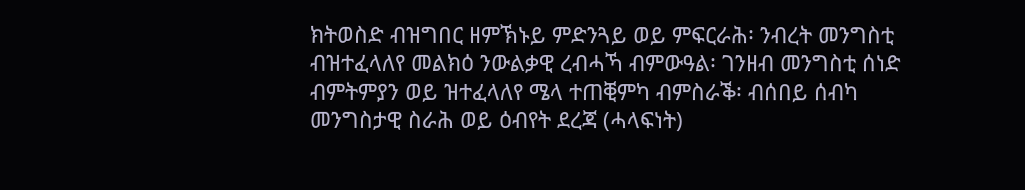ክትወስድ ብዝግበር ዘምኽኑይ ምድንጓይ ወይ ምፍርራሕ፡ ንብረት መንግስቲ ብዝተፈላለየ መልክዕ ንውልቃዊ ረብሓኻ ብምውዓል፡ ገንዘብ መንግስቲ ሰነድ ብምትምያን ወይ ዝተፈላለየ ሜላ ተጠቒምካ ብምስራቕ፡ ብሰበይ ሰብካ መንግስታዊ ስራሕ ወይ ዕብየት ደረጃ (ሓላፍነት)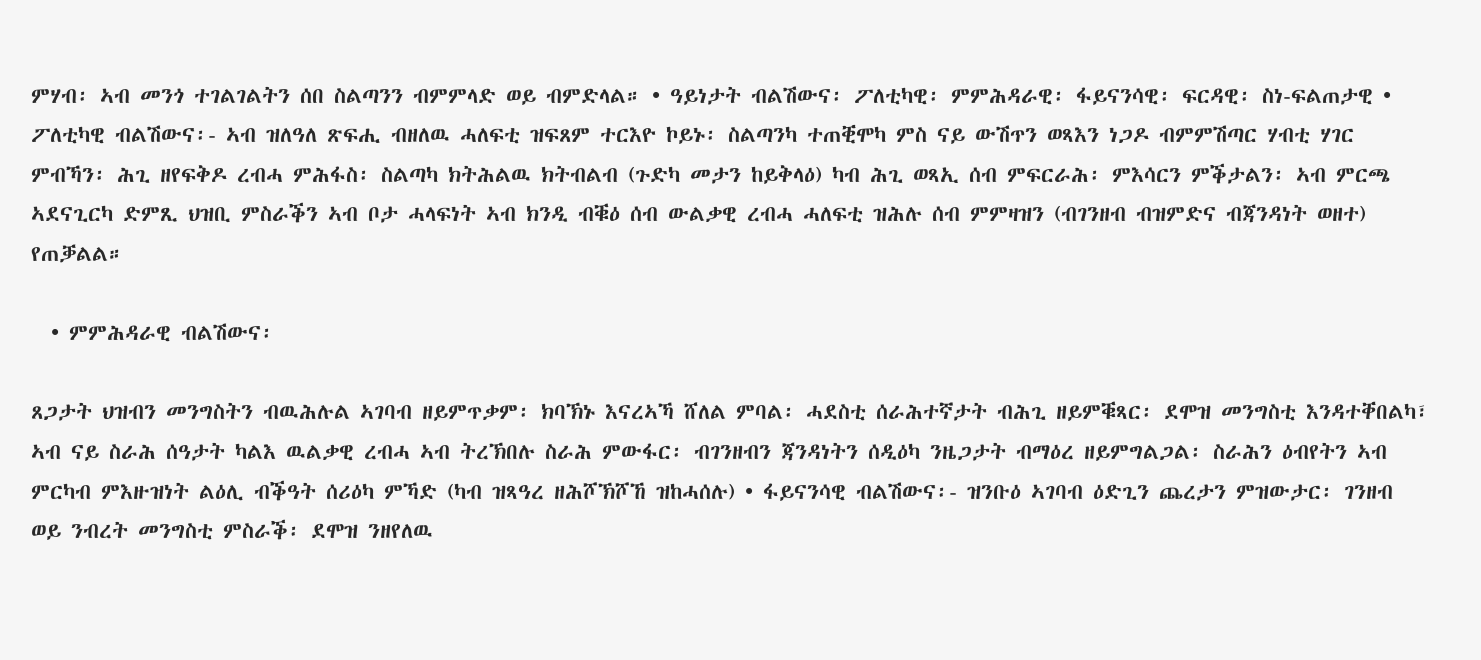ምሃብ፡ ኣብ መንጎ ተገልገልትን ሰበ ስልጣንን ብምምላድ ወይ ብምድላል። • ዓይነታት ብልሽውና፡ ፖለቲካዊ፡ ምምሕዳራዊ፡ ፋይናንሳዊ፡ ፍርዳዊ፡ ስነ-ፍልጠታዊ • ፖለቲካዊ ብልሽውና፡- ኣብ ዝለዓለ ጽፍሒ ብዘለዉ ሓለፍቲ ዝፍጸም ተርእዮ ኮይኑ፡ ስልጣንካ ተጠቒሞካ ምስ ናይ ውሽጥን ወጻእን ነጋዶ ብምምሽጣር ሃብቲ ሃገር ምብኻን፡ ሕጊ ዘየፍቅዶ ረብሓ ምሕፋስ፡ ስልጣካ ክትሕልዉ ክትብልብ (ጉድካ መታን ከይቅላዕ) ካብ ሕጊ ወጻኢ ሰብ ምፍርራሕ፡ ምእሳርን ምቕታልን፡ ኣብ ምርጫ ኣደናጊርካ ድምጺ ህዝቢ ምስራቕን ኣብ ቦታ ሓላፍነት ኣብ ክንዲ ብቑዕ ሰብ ውልቃዊ ረብሓ ሓለፍቲ ዝሕሉ ሰብ ምምዛዝን (ብገንዘብ ብዝምድና ብጃንዳነት ወዘተ) የጠቓልል።

  • ምምሕዳራዊ ብልሽውና፡

ጸጋታት ህዝብን መንግስትን ብዉሕሉል ኣገባብ ዘይምጥቃም፡ ክባኽኑ እናረኣኻ ሸለል ምባል፡ ሓደስቲ ሰራሕተኛታት ብሕጊ ዘይምቑጻር፡ ደሞዝ መንግስቲ እንዳተቐበልካ፣ ኣብ ናይ ስራሕ ሰዓታት ካልእ ዉልቃዊ ረብሓ ኣብ ትረኽበሉ ስራሕ ምውፋር፡ ብገንዘብን ጃንዳነትን ሰዲዕካ ንዜጋታት ብማዕረ ዘይምግልጋል፡ ስራሕን ዕብየትን ኣብ ምርካብ ምእዙዝነት ልዕሊ ብቕዓት ሰሪዕካ ምኻድ (ካብ ዝጻዓረ ዘሕሾኽሾኸ ዝከሓሰሉ) • ፋይናንሳዊ ብልሽውና፡- ዝንቡዕ ኣገባብ ዕድጊን ጨረታን ምዝውታር፡ ገንዘብ ወይ ንብረት መንግስቲ ምስራቕ፡ ደሞዝ ንዘየለዉ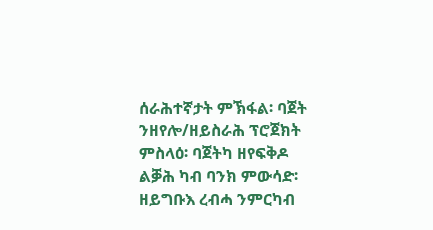ሰራሕተኛታት ምኽፋል፡ ባጀት ንዘየሎ/ዘይስራሕ ፕሮጀክት ምስላዕ፡ ባጀትካ ዘየፍቅዶ ልቓሕ ካብ ባንክ ምውሳድ፡ ዘይግቡእ ረብሓ ንምርካብ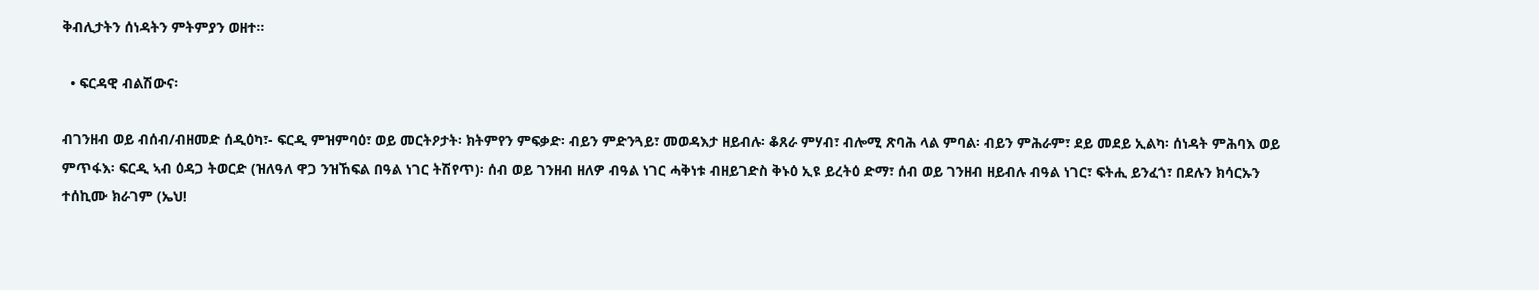ቅብሊታትን ሰነዳትን ምትምያን ወዘተ።

  • ፍርዳዊ ብልሽውና፡

ብገንዘብ ወይ ብሰብ/ብዘመድ ሰዲዕካ፣- ፍርዲ ምዝምባዕ፣ ወይ መርትዖታት፡ ክትምየን ምፍቃድ፡ ብይን ምድንጓይ፣ መወዳእታ ዘይብሉ፡ ቆጸራ ምሃብ፣ ብሎሚ ጽባሕ ላል ምባል፡ ብይን ምሕራም፣ ደይ መደይ ኢልካ፡ ሰነዳት ምሕባእ ወይ ምጥፋእ፡ ፍርዲ ኣብ ዕዳጋ ትወርድ (ዝለዓለ ዋጋ ንዝኸፍል በዓል ነገር ትሽየጥ)፡ ሰብ ወይ ገንዘብ ዘለዎ ብዓል ነገር ሓቅነቱ ብዘይገድስ ቅኑዕ ኢዩ ይረትዕ ድማ፣ ሰብ ወይ ገንዘብ ዘይብሉ ብዓል ነገር፣ ፍትሒ ይንፈጎ፣ በደሉን ክሳርኡን ተሰኪሙ ክራገም (ኤህ!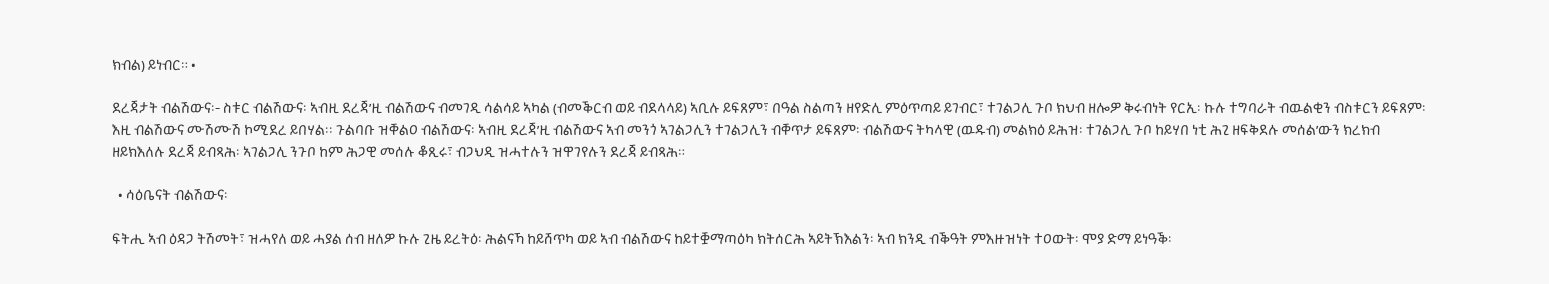ክብል) ይነብር። •

ደረጃታት ብልሽውና፡- ስቱር ብልሽውና፡ ኣብዚ ደረጃ’ዚ ብልሽውና ብመገዲ ሳልሳይ ኣካል (ብመቕርብ ወይ ብደላላይ) ኣቢሉ ይፍጸም፣ በዓል ስልጣን ዘየድሊ ምዕጥጣይ ይገብር፣ ተገልጋሊ ጉቦ ክህብ ዘሎዎ ቅሩብነት የርኢ፡ ኩሉ ተግባራት ብዉልቂን ብስቱርን ይፍጸም፡ እዚ ብልሽውና ሙሽሙሽ ኮሚደረ ይበሃል፡፡ ጉልባቡ ዝቐልዐ ብልሽውና፡ ኣብዚ ደረጃ’ዚ ብልሽውና ኣብ መንጎ ኣገልጋሊን ተገልጋሊን ብቐጥታ ይፍጸም፡ ብልሽውና ትካላዊ (ዉዱብ) መልክዕ ይሕዝ፡ ተገልጋሊ ጉቦ ከይሃበ ነቲ ሕጊ ዘፍቅደሉ መሰል’ውን ክረክብ ዘይክእለሉ ደረጃ ይብጻሕ፡ ኣገልጋሊ ንጉቦ ከም ሕጋዊ መሰሉ ቆጺሩ፣ ብጋህዲ ዝሓተሉን ዝዋገየሉን ደረጃ ይብጻሕ።

  • ሳዕቤናት ብልሽውና፡

ፍትሒ ኣብ ዕዳጋ ትሽመት፣ ዝሓየለ ወይ ሓያል ሰብ ዘለዎ ኩሉ ጊዜ ይረትዕ፡ ሕልናኻ ከይሸጥካ ወይ ኣብ ብልሽውና ከይተቛማጣዕካ ክትሰርሕ ኣይትኽእልን፡ ኣብ ክንዲ ብቕዓት ምእዙዝነት ተዐውት፡ ሞያ ድማ ይነዓቕ፡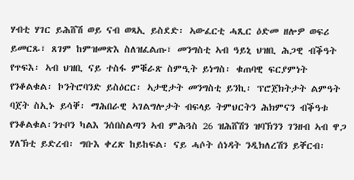ሃብቲ ሃገር ይሕሸሽ ወይ ናብ ወጻኢ ይስደድ፡ ኣውፈርቲ ሓጺር ዕድመ ዘሎዎ ወፍሪ ይመርጹ፣ ጸገም ከምዝመጽእ ስለዝፈልጡ፣ መንግስቲ ኣብ ዓይኒ ህዝቢ ሕጋዊ ብቕዓት የጥፍእ፡ ኣብ ህዝቢ ናይ ተስፋ ምቑራጽ ስምዒት ይነግስ፡ ቁጠባዊ ፍርያምነት የንቆልቁል፡ ኮንትሮባንድ ይስዕርር፡ ኣታዊታት መንግስቲ ይንኪ፡ ፕሮጀክትታት ልምዓት ባጀት ስኢኑ ይሳቐ፡ ማሕበራዊ ኣገልግሎታት ብፍላይ ትምህርትን ሕክምናን ብቕዓቱ የንቆልቁል፡ንጉቦን ካልእ ንሰበስልጣን ኣብ ምሕጓስ 26 ዝሕሸሽን ዝባኽንን ገንዘብ ኣብ ዋጋ ሃለኽቲ ይድረብ፡ ግቡእ ቀረጽ ከይከፍል፡ ናይ ሓሶት ሰነዳት ንዲክለረሽን ይቐርብ፡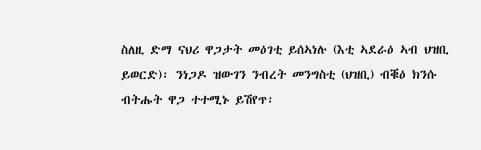ስለዚ ድማ ናህሪ ዋጋታት መዕገቲ ይሰኣነሉ (እቲ ኣደራዕ ኣብ ህዝቢ ይወርድ)፡ ንነጋዶ ዝውገን ንብረት መንግስቲ (ህዝቢ) ብቑዕ ክንሱ ብትሑት ዋጋ ተተሚኑ ይሽየጥ፡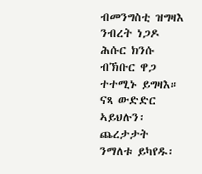ብመንግስቲ ዝግዛእ ንብረት ነጋዶ ሕሱር ክንሱ ብኽቡር ዋጋ ተተሚኑ ይግዛእ። ናጻ ውድድር ኣይህሉን፡ ጨረታታት ንማለቱ ይካየዱ፡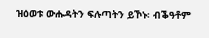ዝዕወቱ ውሑዳትን ፍሉጣትን ይኾኑ፡ ብቕዓቶም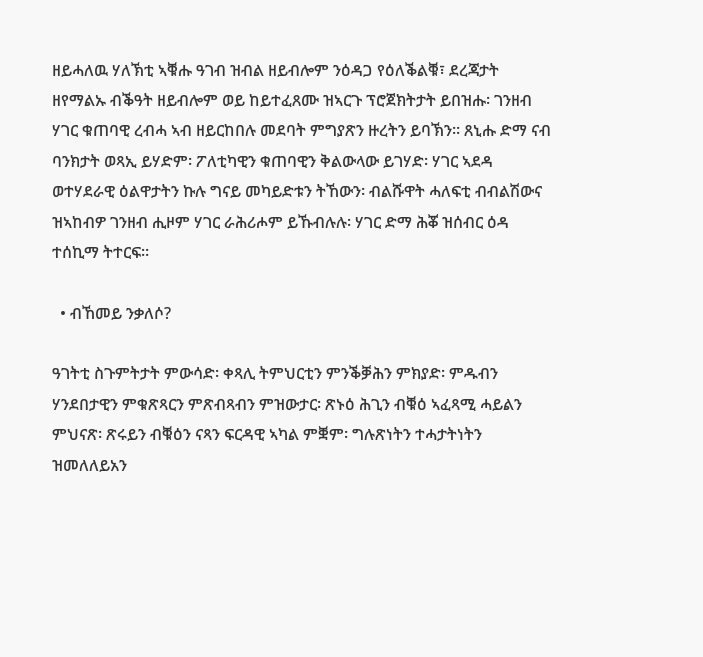ዘይሓለዉ ሃለኽቲ ኣቑሑ ዓገብ ዝብል ዘይብሎም ንዕዳጋ የዕለቕልቑ፣ ደረጃታት ዘየማልኡ ብቕዓት ዘይብሎም ወይ ከይተፈጸሙ ዝኣርጉ ፕሮጀክትታት ይበዝሑ፡ ገንዘብ ሃገር ቁጠባዊ ረብሓ ኣብ ዘይርከበሉ መደባት ምግያጽን ዙረትን ይባኽን። ጸኒሑ ድማ ናብ ባንክታት ወጻኢ ይሃድም፡ ፖለቲካዊን ቁጠባዊን ቅልውላው ይገሃድ፡ ሃገር ኣደዳ ወተሃደራዊ ዕልዋታትን ኩሉ ግናይ መካይድቱን ትኸውን፡ ብልሹዋት ሓለፍቲ ብብልሽውና ዝኣከብዎ ገንዘብ ሒዞም ሃገር ራሕሪሖም ይኹብሉሉ፡ ሃገር ድማ ሕቖ ዝሰብር ዕዳ ተሰኪማ ትተርፍ።

  • ብኸመይ ንቃለሶ?

ዓገትቲ ስጉምትታት ምውሳድ፡ ቀጻሊ ትምህርቲን ምንቕቓሕን ምክያድ፡ ምዱብን ሃንደበታዊን ምቁጽጻርን ምጽብጻብን ምዝውታር፡ ጽኑዕ ሕጊን ብቑዕ ኣፈጻሚ ሓይልን ምህናጽ፡ ጽሩይን ብቑዕን ናጻን ፍርዳዊ ኣካል ምቛም፡ ግሉጽነትን ተሓታትነትን ዝመለለይአን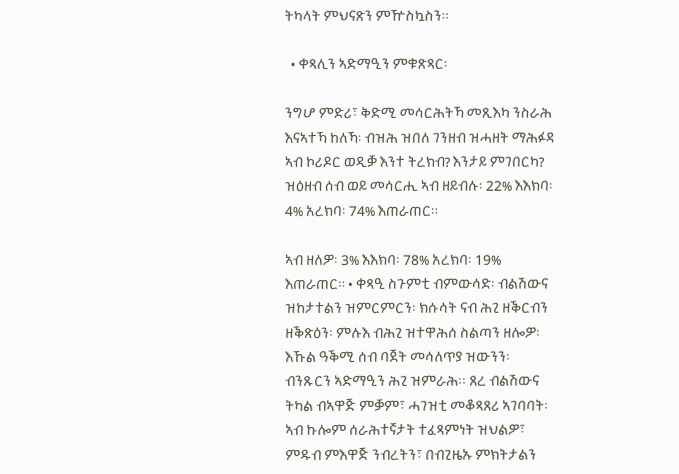ትካላት ምህናጽን ምዅስኳስን።

  • ቀጻሊን ኣድማዒን ምቁጽጻር፡

ንግሆ ምድሪ፣ ቅድሚ መሳርሕትኻ መጺእካ ንስራሕ እናኣተኻ ከለኻ፡ ብዝሕ ዝበለ ገንዘብ ዝሓዘት ማሕፉዳ ኣብ ኮሪዶር ወዲቓ እንተ ትረክብ? እንታይ ምገበርካ? ዝዕዘብ ሰብ ወይ መሳርሒ ኣብ ዘይብሉ፡ 22% እእክባ፡ 4% አረክባ፡ 74% እጠራጠር።

ኣብ ዘለዎ፡ 3% እእክባ፡ 78% አረክባ፡ 19% እጠራጠር። • ቀጻዒ ስጉምቲ ብምውሳድ፡ ብልሽውና ዝከታተልን ዝምርምርን፡ ክሱሳት ናብ ሕጊ ዘቕርብን ዘቕጽዕን፡ ምሉእ ብሕጊ ዝተዋሕሰ ስልጣን ዘሎዎ፡ እኹል ዓቕሚ ሰብ ባጀት መሳለጥያ ዝውንን፡ ብንጹርን ኣድማዒን ሕጊ ዝምራሕ፡፡ ጸረ ብልሽውና ትካል ብኣዋጅ ምቓም፣ ሓገዝቲ መቆጻጸሪ ኣገባባት፡ ኣብ ኩሎም ሰራሕተኛታት ተፈጻምነት ዝህልዎ፣ ምዱብ ምእዋጅ ንብረትን፣ በብጊዜኡ ምክትታልን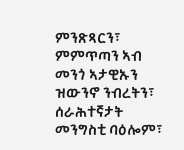ምንጽጻርን፣ ምምጥጣን ኣብ መንጎ ኣታዊኡን ዝውንኖ ንብረትን፣ ሰራሕተኛታት መንግስቲ ባዕሎም፣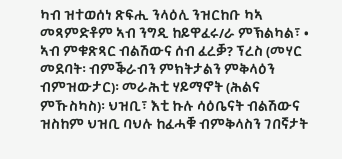ካብ ዝተወሰነ ጽፍሒ ንላዕሊ ንዝርከቡ ካኣ መጻምድቶም ኣብ ንግዲ ከይዋፈሩ/ራ ምኽልካል፣ • ኣብ ምቁጽጻር ብልሽውና ሰብ ፈረቓ? ፕረስ (መሃር መደባት፡ ብምቕራብን ምክትታልን ምቅላዕን ብምዝውታር)፡ መራሕቲ ሃይማኖት (ሕልና ምኹስካስ)፡ ህዝቢ፣ እቲ ኩሉ ሳዕቤናት ብልሽውና ዝስከም ህዝቢ ባህሉ ከፈሓቑ ብምቅላስን ገበኛታት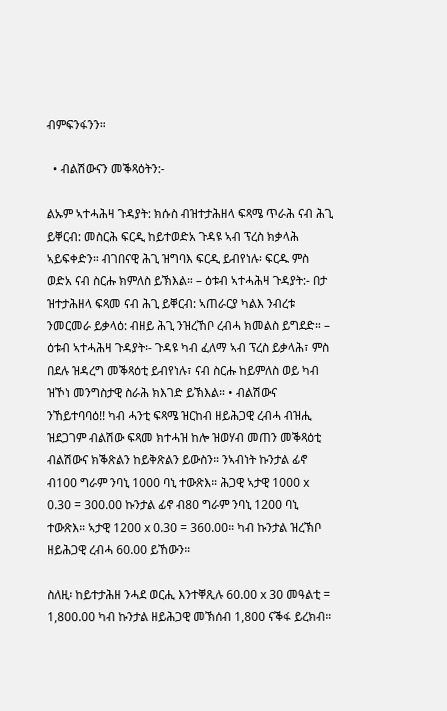ብምፍንፋንን።

  • ብልሽውናን መቕጻዕትን:-

ልኡም ኣተሓሕዛ ጉዳያት: ክሱስ ብዝተታሕዘላ ፍጻሜ ጥራሕ ናብ ሕጊ ይቐርብ: መስርሕ ፍርዲ ከይተወድአ ጉዳዩ ኣብ ፕረስ ክቃላሕ ኣይፍቀድን። ብገበናዊ ሕጊ ዝግባእ ፍርዲ ይብየነሉ፡ ፍርዱ ምስ ወድአ ናብ ስርሑ ክምለስ ይኽእል። – ዕቱብ ኣተሓሕዛ ጉዳያት:- በታ ዝተታሕዘላ ፍጻመ ናብ ሕጊ ይቐርብ: ኣጠራርያ ካልእ ንብረቱ ንመርመራ ይቃላዕ: ብዘይ ሕጊ ንዝረኸቦ ረብሓ ክመልስ ይግደድ። – ዕቱብ ኣተሓሕዛ ጉዳያት፡- ጉዳዩ ካብ ፈለማ ኣብ ፕረስ ይቃላሕ፣ ምስ በደሉ ዝዳረግ መቕጻዕቲ ይብየነሉ፣ ናብ ስርሑ ከይምለስ ወይ ካብ ዝኾነ መንግስታዊ ስራሕ ክእገድ ይኽእል። • ብልሽውና ንኸይተባባዕ!! ካብ ሓንቲ ፍጻሜ ዝርከብ ዘይሕጋዊ ረብሓ ብዝሒ ዝደጋገም ብልሽው ፍጻመ ክተሓዝ ከሎ ዝወሃብ መጠን መቕጻዕቲ ብልሽውና ክቕጽልን ከይቅጽልን ይውስን። ንኣብነት ኩንታል ፊኖ ብ100 ግራም ንባኒ 1000 ባኒ ተውጽእ። ሕጋዊ ኣታዊ 1000 x 0.30 = 300.00 ኩንታል ፊኖ ብ80 ግራም ንባኒ 1200 ባኒ ተውጽእ። ኣታዊ 1200 x 0.30 = 360.00። ካብ ኩንታል ዝረኽቦ ዘይሕጋዊ ረብሓ 60.00 ይኸውን።

ስለዚ፡ ከይተታሕዘ ንሓደ ወርሒ እንተቐጺሉ 60.00 x 30 መዓልቲ = 1,800.00 ካብ ኩንታል ዘይሕጋዊ መኽሰብ 1,800 ናቕፋ ይረክብ።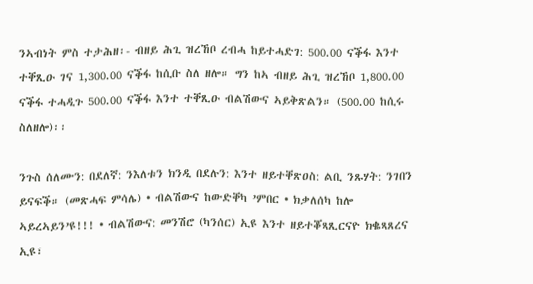ንኣብነት ምስ ተታሕዘ፡- ብዘይ ሕጊ ዝረኸቦ ረብሓ ከይተሓድገ: 500.00 ናቕፋ እንተ ተቐጺዑ ገና 1,300.00 ናቕፋ ከሲቡ ስለ ዘሎ። ግን ከኣ ብዘይ ሕጊ ዝረኸቦ 1,800.00 ናቕፋ ተሓዲጉ 500.00 ናቕፋ እንተ ተቐጺዑ ብልሽውና ኣይቅጽልን። (500.00 ከሲሩ ስለዘሎ)፡፡

ንጉስ ሰለሙን: በደለኛ: ንእለቱን ክንዲ በደሉን: እንተ ዘይተቐጽዐስ: ልቢ ንጹሃት: ንገበን ይናፍቕ። (መጽሓፍ ምሳሌ) • ብልሽውና ከውድቐካ ’ምበር • ክቃለሰካ ከሎ ኣይረኣይን’ዩ!!! • ብልሽውና: መንሽሮ (ካንሰር) ኢዩ እንተ ዘይተቖጻጺርናዮ ክቈጻጸረና ኢዩ፣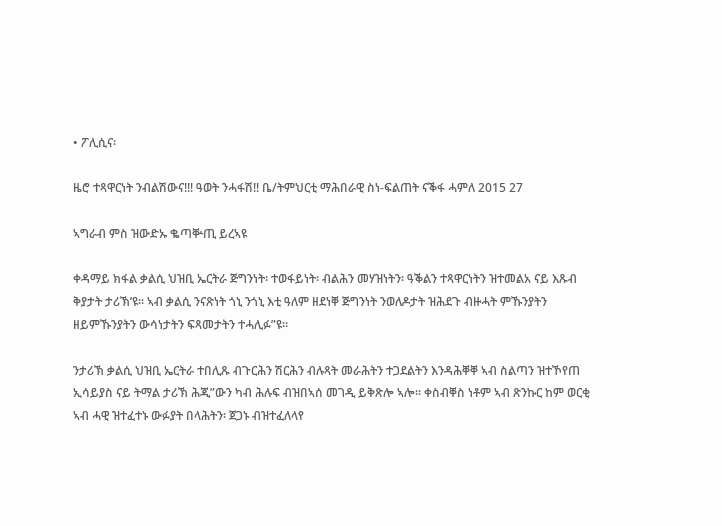• ፖሊሲና፡

ዜሮ ተጻዋርነት ንብልሽውና!!! ዓወት ንሓፋሽ!! ቤ/ትምህርቲ ማሕበራዊ ስነ-ፍልጠት ናቕፋ ሓምለ 2015 27

ኣግራብ ምስ ዝውድኡ ቈጣቝጢ ይረኣዩ

ቀዳማይ ክፋል ቃልሲ ህዝቢ ኤርትራ ጅግንነት፡ ተወፋይነት፡ ብልሕን መሃዝነትን፡ ዓቕልን ተጻዋርነትን ዝተመልአ ናይ እጹብ ቅያታት ታሪኽ’ዩ፡፡ ኣብ ቃልሲ ንናጽነት ጎኒ ንጎኒ እቲ ዓለም ዘደነቐ ጅግንነት ንወለዶታት ዝሕደጉ ብዙሓት ምኹንያትን ዘይምኹንያትን ውሳነታትን ፍጻመታትን ተሓሊፉ”ዩ፡፡

ንታሪኽ ቃልሲ ህዝቢ ኤርትራ ተበሊጹ ብጉርሕን ሽርሕን ብሉጻት መራሕትን ተጋደልትን እንዳሕቐቐ ኣብ ስልጣን ዝተኾየጠ ኢሳይያስ ናይ ትማል ታሪኽ ሕጂ”ውን ካብ ሕሉፍ ብዝበኣሰ መገዲ ይቅጽሎ ኣሎ፡፡ ቀስብቐስ ነቶም ኣብ ጽንኩር ከም ወርቂ ኣብ ሓዊ ዝተፈተኑ ውፉያት በላሕትን፡ ጀጋኑ ብዝተፈለላየ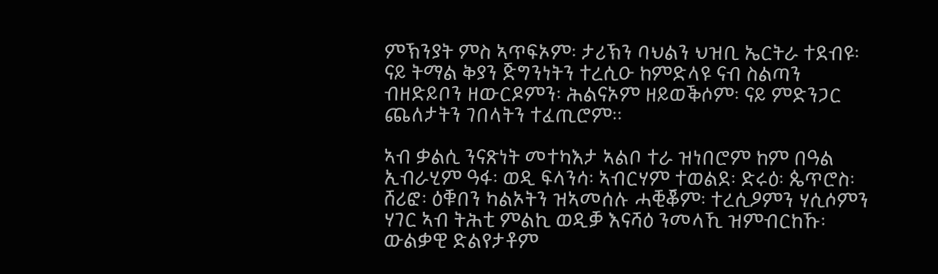ምኽንያት ምስ ኣጥፍኦም፡ ታሪኽን ባህልን ህዝቢ ኤርትራ ተደብዩ፡ ናይ ትማል ቅያን ጅግንነትን ተረሲዑ ከምድላዩ ናብ ስልጣን ብዘድይቦን ዘውርዶምን፡ ሕልናኦም ዘይወቕሶም፡ ናይ ምድንጋር ጨለታትን ገበላትን ተፈጢሮም፡፡

ኣብ ቃልሲ ንናጽነት መተካእታ ኣልቦ ተራ ዝነበሮም ከም በዓል ኢብራሂም ዓፋ፡ ወዲ ፍላንሳ፡ ኣብርሃም ተወልደ፡ ድሩዕ፡ ጴጥሮስ፡ ሸሪፎ፡ ዕቑበን ካልኦትን ዝኣመሰሉ ሓቒቖም፡ ተረሲዖምን ሃሲሶምን ሃገር ኣብ ትሕቲ ምልኪ ወዲቓ እናሻዕ ንመላኺ ዝምብርከኹ፡ ውልቃዊ ድልየታቶም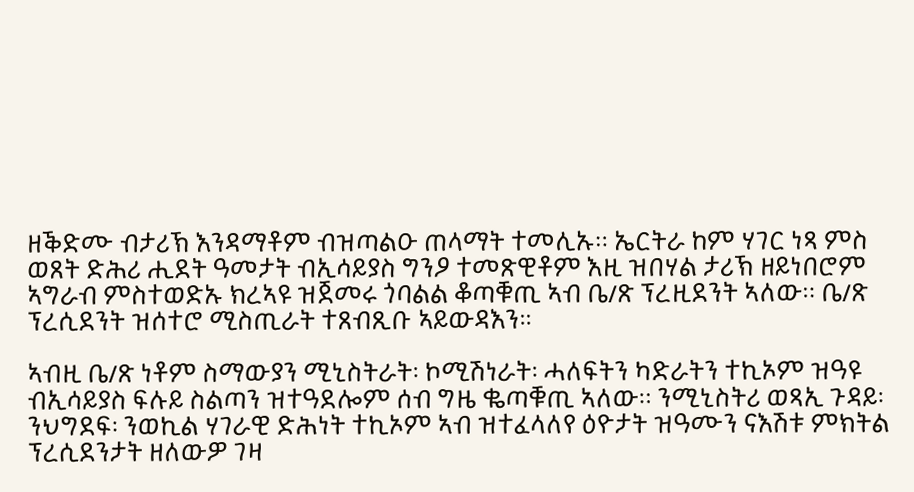ዘቕድሙ ብታሪኽ እንዳማቶም ብዝጣልዑ ጠላማት ተመሊኡ። ኤርትራ ከም ሃገር ነጻ ምስ ወጸት ድሕሪ ሒደት ዓመታት ብኢሳይያስ ግንዖ ተመጽዊቶም እዚ ዝበሃል ታሪኽ ዘይነበሮም ኣግራብ ምስተወድኡ ክረኣዩ ዝጀመሩ ጎባልል ቆጣቑጢ ኣብ ቤ/ጽ ፕረዚደንት ኣለው። ቤ/ጽ ፕረሲደንት ዝሰተሮ ሚስጢራት ተጸብጺቡ ኣይውዳእን፡፡

ኣብዚ ቤ/ጽ ነቶም ስማውያን ሚኒስትራት፡ ኮሚሽነራት፡ ሓለፍትን ካድራትን ተኪኦም ዝዓዩ ብኢሳይያስ ፍሉይ ስልጣን ዝተዓደሎም ሰብ ግዜ ቈጣቑጢ ኣለው። ንሚኒስትሪ ወጻኢ ጉዳይ፡ ንህግደፍ፡ ንወኪል ሃገራዊ ድሕነት ተኪኦም ኣብ ዝተፈላለየ ዕዮታት ዝዓሙን ናእሽቱ ምክትል ፕረሲደንታት ዘለውዎ ገዛ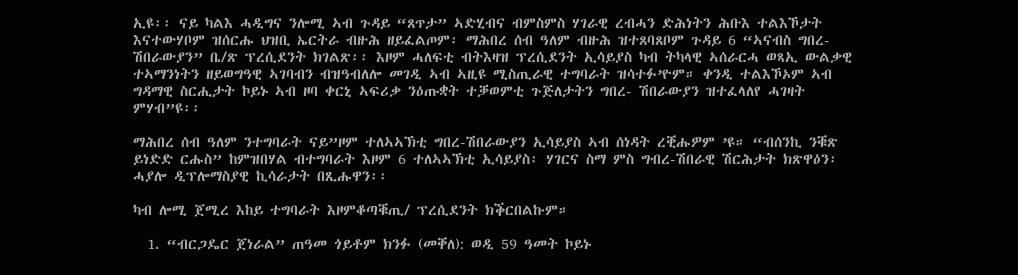ኢዩ፡፡ ናይ ካልእ ሓዲግና ንሎሚ ኣብ ጉዳይ “ጸጥታ” ኣድሂብና ብምስምስ ሃገራዊ ረብሓን ድሕነትን ሕቡእ ተልእኾታት እናተውሃቦም ዝሰርሑ ህዝቢ ኤርትራ ብዙሕ ዘይፈልጦም፡ ማሕበረ ሰብ ዓለም ብዙሕ ዝተጸባጸቦም ጉዳይ 6 “ኣናብስ ግበረ-ሽበራውያን” ቤ/ጽ ፕረሲደንት ክገልጽ፡፡ እዞም ሓለፍቲ ብትእዛዝ ፕረሲደንት ኢሳይያስ ካብ ትካላዊ ኣሰራርሓ ወጻኢ ውልቃዊ ተኣማንነትን ዘይወግዓዊ ኣገባብን ብዝዓብለሎ መገዲ ኣብ ኣዚዩ ሚስጢራዊ ተግባራት ዝሳተፉ’ዮም። ቀንዲ ተልእኾኦም ኣብ ግዳማዊ ስርሒታት ኮይኑ ኣብ ዞባ ቀርኒ ኣፍሪቃ ንዕጡቋት ተቓወምቲ ጉጅለታትን ግበረ- ሽበራውያን ዝተፈላለየ ሓገዛት ምሃብ”ዩ፡፡

ማሕበረ ሰብ ዓለም ንተግባራት ናይ”ዞም ተለኣኣኽቲ ግበረ-ሽበራውያን ኢሳይያስ ኣብ ሰነዳት ረቒሑዎም ’ዩ። “ብሰንኪ ንቑጽ ይነድድ ርሑስ” ከምዝበሃል ብተግባራት እዞም 6 ተለኣኣኽቲ ኢሳይያስ፡ ሃገርና ስማ ምስ ግብረ-ሽበራዊ ሽርሕታት ክጽዋዕን፡ ሓያሎ ዲፕሎማስያዊ ኪሳራታት በጺሑዋን፡፡

ካብ ሎሚ ጀሚረ እከይ ተግባራት እዞምቆጣቑጢ/ ፕረሲደንት ክቕርበልኩም።

  1. “ብርጋዴር ጀነራል” ጠዓመ ጎይቶም ክንፉ (መቐለ): ወዲ 59 ዓመት ኮይኑ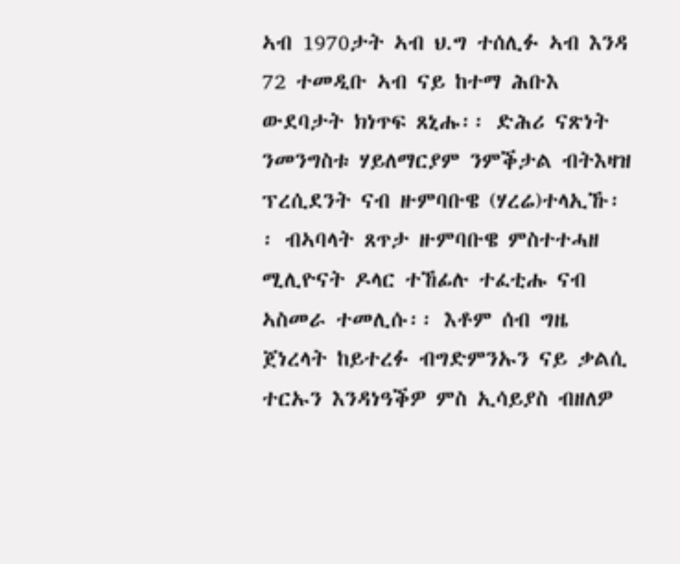ኣብ 1970ታት ኣብ ህ.ግ ተሰሊፉ ኣብ እንዳ 72 ተመዲቡ ኣብ ናይ ከተማ ሕቡእ ውደባታት ክነጥፍ ጸኒሑ፡፡ ድሕሪ ናጽነት ንመንግስቱ ሃይለማርያም ንምቕታል ብትእዛዝ ፕረሲደንት ናብ ዙምባቡዌ (ሃረሬ)ተላኢኹ፡፡ ብኣባላት ጸጥታ ዙምባቡዌ ምስተተሓዘ ሚሊዮናት ዶላር ተኸፊሉ ተፈቲሑ ናብ ኣስመራ ተመሊሱ፡፡ እቶም ሰብ ግዜ ጀነረላት ከይተረፉ ብግድምንኡን ናይ ቃልሲ ተርኡን እንዳነዓቕዎ ምስ ኢሳይያስ ብዘለዎ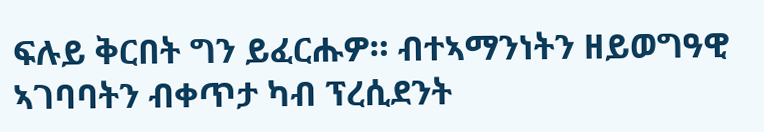ፍሉይ ቅርበት ግን ይፈርሑዎ። ብተኣማንነትን ዘይወግዓዊ ኣገባባትን ብቀጥታ ካብ ፕረሲደንት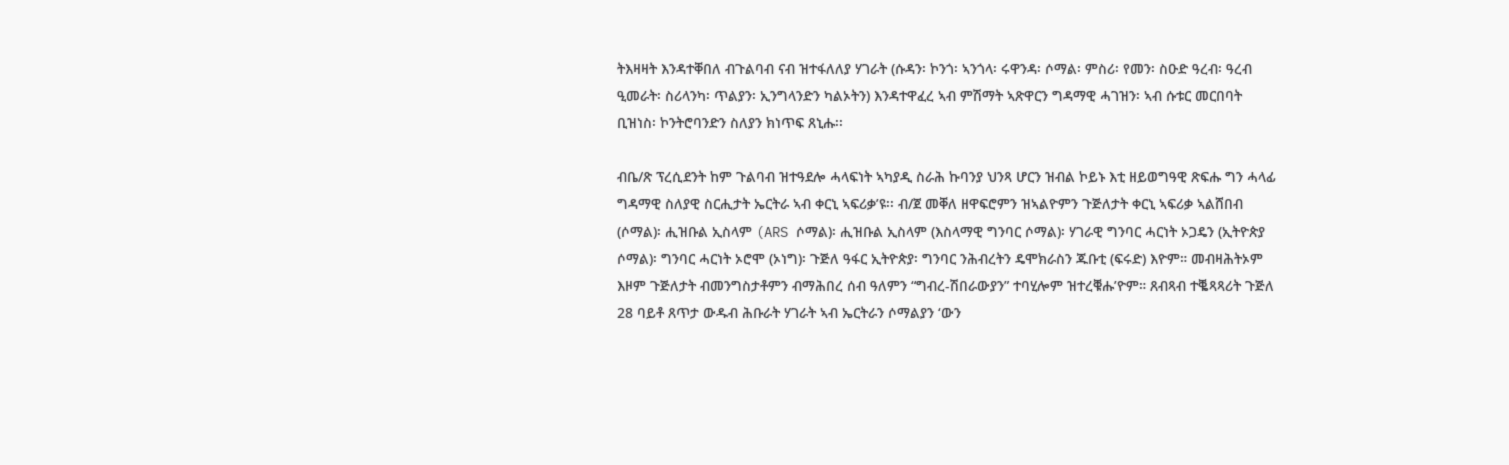ትእዛዛት እንዳተቐበለ ብጉልባብ ናብ ዝተፋለለያ ሃገራት (ሱዳን፡ ኮንጎ፡ ኣንጎላ፡ ሩዋንዳ፡ ሶማል፡ ምስሪ፡ የመን፡ ስዑድ ዓረብ፡ ዓረብ ዒመራት፡ ስሪላንካ፡ ጥልያን፡ ኢንግላንድን ካልኦትን) እንዳተዋፈረ ኣብ ምሽማት ኣጽዋርን ግዳማዊ ሓገዝን፡ ኣብ ሱቱር መርበባት ቢዝነስ፡ ኮንትሮባንድን ስለያን ክነጥፍ ጸኒሑ፡፡

ብቤ/ጽ ፕረሲደንት ከም ጉልባብ ዝተዓደሎ ሓላፍነት ኣካያዲ ስራሕ ኩባንያ ህንጻ ሆርን ዝብል ኮይኑ እቲ ዘይወግዓዊ ጽፍሑ ግን ሓላፊ ግዳማዊ ስለያዊ ስርሒታት ኤርትራ ኣብ ቀርኒ ኣፍሪቃ’ዩ፡፡ ብ/ጀ መቐለ ዘዋፍሮምን ዝኣልዮምን ጉጅለታት ቀርኒ ኣፍሪቃ ኣልሸበብ (ሶማል)፡ ሒዝቡል ኢስላም (ARS ሶማል)፡ ሒዝቡል ኢስላም (እስላማዊ ግንባር ሶማል)፡ ሃገራዊ ግንባር ሓርነት ኦጋዴን (ኢትዮጵያ ሶማል)፡ ግንባር ሓርነት ኦሮሞ (ኦነግ)፡ ጉጅለ ዓፋር ኢትዮጵያ፡ ግንባር ንሕብረትን ዴሞክራስን ጁቡቲ (ፍሩድ) እዮም። መብዛሕትኦም እዞም ጉጅለታት ብመንግስታቶምን ብማሕበረ ሰብ ዓለምን “ግብረ-ሽበራውያን” ተባሂሎም ዝተረቑሑ’ዮም። ጸብጻብ ተቘጻጻሪት ጉጅለ 28 ባይቶ ጸጥታ ውዱብ ሕቡራት ሃገራት ኣብ ኤርትራን ሶማልያን ‘ውን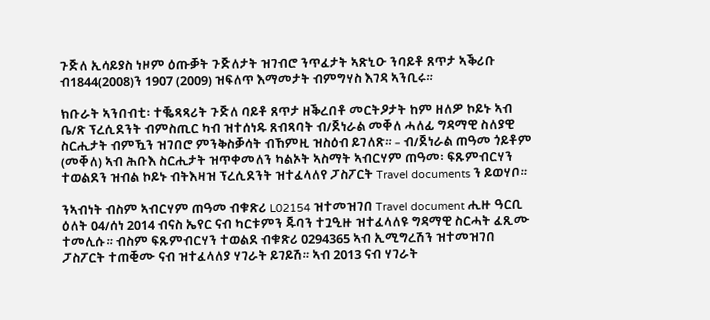ጉጅለ ኢሳይያስ ነዞም ዕጡቓት ጉጅለታት ዝገብሮ ንጥፈታት ኣጽኒዑ ንባይቶ ጸጥታ ኣቕሪቡ ብ1844(2008)ን 1907 (2009) ዝፍለጥ እማመታት ብምግሃስ እገዳ ኣንቢሩ።

ክቡራት ኣንበብቲ፡ ተቘጻጻሪት ጉጅለ ባይቶ ጸጥታ ዘቕረበቶ መርትዖታት ከም ዘለዎ ኮይኑ ኣብ ቤ/ጽ ፕረሲደንት ብምስጢር ካብ ዝተሰነዱ ጸብጻባት ብ/ጀነራል መቐለ ሓለፊ ግዳማዊ ስለያዊ ስርሒታት ብምዃን ዝገበሮ ምንቅስቓሳት ብኸምዚ ዝስዕብ ይገለጽ። – ብ/ጀነራል ጠዓመ ጎይቶም (መቐለ) ኣብ ሕቡእ ስርሒታት ዝጥቀመለን ካልኦት ኣስማት ኣብርሃም ጠዓመ፡ ፍጹምብርሃን ተወልደን ዝብል ኮይኑ ብትእዛዝ ፕረሲደንት ዝተፈላለየ ፓስፖርት Travel documents ን ይወሃቦ።

ንኣብነት ብስም ኣብርሃም ጠዓመ ብቁጽሪ L02154 ዝተመዝገበ Travel document ሒዙ ዓርቢ ዕለት 04/ሰነ 2014 ብናስ ኤየር ናብ ካርቱምን ጁባን ተጓዒዙ ዝተፈላለዩ ግዳማዊ ስርሓት ፈጺሙ ተመሊሱ። ብስም ፍጹምብርሃን ተወልደ ብቁጽሪ 0294365 ኣብ ኢሚግረሽን ዝተመዝገበ ፓስፖርት ተጠቒሙ ናብ ዝተፈላለያ ሃገራት ይገይሽ። ኣብ 2013 ናብ ሃገራት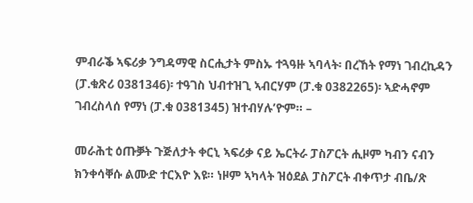ምብራቕ ኣፍሪቃ ንግዳማዊ ስርሒታት ምስኡ ተጓዓዙ ኣባላት፡ በረኸት የማነ ገብረኪዳን (ፓ.ቁጽሪ 0381346)፡ ተዓገስ ህብተዝጊ ኣብርሃም (ፓ.ቁ 0382265)፡ ኣድሓኖም ገብረስላሰ የማነ (ፓ.ቁ 0381345) ዝተብሃሉ’ዮም። –

መራሕቲ ዕጡቓት ጉጅለታት ቀርኒ ኣፍሪቃ ናይ ኤርትራ ፓስፖርት ሒዞም ካብን ናብን ክንቀሳቐሱ ልሙድ ተርእዮ እዩ። ነዞም ኣካላት ዝዕደል ፓስፖርት ብቀጥታ ብቤ/ጽ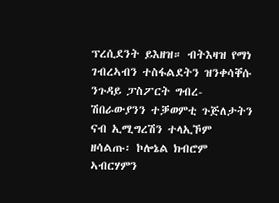ፕረሲደንት ይእዘዝ። ብትእዛዝ የማነ ገብረኣብን ተስፋልደትን ዝንቀሳቐሱ ንጉዳይ ፓስፖርት ግብረ-ሽበራውያንን ተቓወምቲ ጉጅለታትን ናብ ኢሚግረሽን ተላኢኾም ዘሳልጡ፡ ኮሎኔል ክብሮም ኣብርሃምን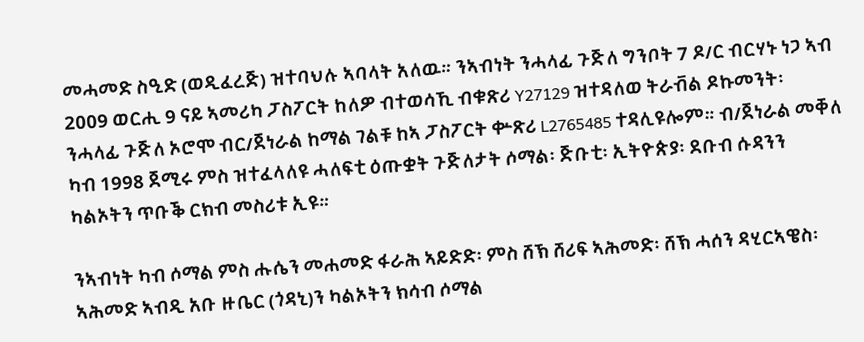መሓመድ ስዒድ (ወዲፈረጅ) ዝተባህሉ ኣባላት አለዉ። ንኣብነት ንሓላፊ ጉጅለ ግንቦት 7 ዶ/ር ብርሃኑ ነጋ ኣብ 2009 ወርሒ 9 ናይ ኣመሪካ ፓስፖርት ከለዎ ብተወሳኺ ብቁጽሪ Y27129 ዝተዳለወ ትራቭል ዶኩመንት፡ ንሓላፊ ጉጅለ ኦሮሞ ብር/ጀነራል ከማል ገልቹ ከኣ ፓስፖርት ቍጽሪ L2765485 ተዳሊዩሎም። ብ/ጀነራል መቐለ ካብ 1998 ጀሚሩ ምስ ዝተፈላለዩ ሓለፍቲ ዕጡቋት ጉጅለታት ሶማል፡ ጅቡቲ፡ ኢትዮጵያ፡ ደቡብ ሱዳንን ካልኦትን ጥቡቕ ርክብ መስሪቱ ኢዩ።

ንኣብነት ካብ ሶማል ምስ ሑሴን መሐመድ ፋራሕ ኣይድድ፡ ምስ ሸኽ ሸሪፍ ኣሕመድ፡ ሸኽ ሓሰን ዳሂርኣዌስ፡ ኣሕመድ ኣብዲ አቡ ዙቤር (ጎዳኒ)ን ካልኦትን ክሳብ ሶማል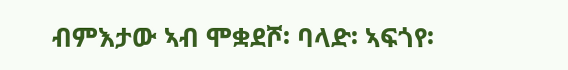ብምእታው ኣብ ሞቋደሾ፡ ባላድ፡ ኣፍጎየ፡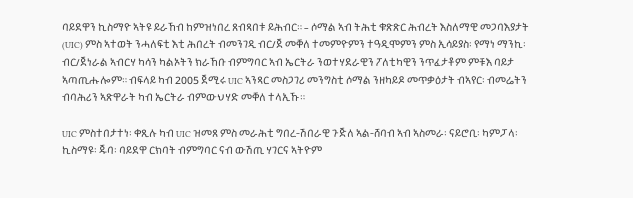ባይደዋን ኪስማዮ ኣትዩ ይራኸብ ከምዝነበረ ጸብጻበቱ ይሕብር። – ሶማል ኣብ ትሕቲ ቁጽጽር ሕብረት እስለማዊ መጋባእያታት (UIC) ምስ ኣተወት ንሓለፍቲ እቲ ሕበረት ብመንገዲ ብር/ጀ መቐለ ተመምዮምን ተዓዲሞምን ምስ ኢሳይያስ፡ የማነ ማንኪ፡ ብር/ጀነራል ኣብርሃ ካሳን ካልኦትን ክራኸቡ ብምግባር ኣብ ኤርትራ ንወተሃደራዊን ፖለቲካዊን ንጥፈታቶም ምቹእ ባይታ ኣጣጢሑሎም። ብፍላይ ካብ 2005 ጀሚሩ UIC ኣንጻር መስጋገሪ መንግስቲ ሶማል ንዘካይዶ መጥቃዕታት ብኣየር፡ ብመሬትን ብባሕሪን ኣጽዋራት ካብ ኤርትራ ብምውህሃድ መቐለ ተላኢኹ።

UIC ምስተበታተነ፡ ቀጺሉ ካብ UIC ዝመጸ ምስ መራሕቲ ግበረ-ሽበራዊ ጉጅለ ኣል-ሸባብ ኣብ ኣስመራ፡ ናይሮቢ፡ ካምፓላ፡ ኪስማዩ፡ ጁባ፡ ባይደዋ ርክባት ብምግባር ናብ ውሽጢ ሃገርና ኣትዮም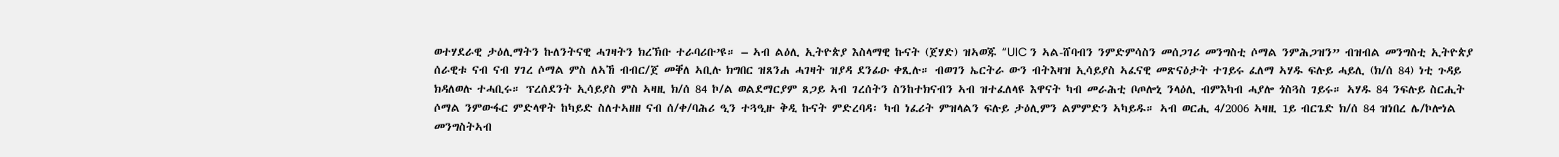ወተሃደራዊ ታዕሊማትን ኩለንትናዊ ሓገዛትን ክረኽቡ ተራባሪቡ’ዩ። – ኣብ ልዕሊ ኢትዮጵያ እስላማዊ ኩናት (ጀሃድ) ዝኣወጁ “UIC ን ኣል-ሸባብን ንምድምሳስን መሰጋገሪ መንግስቲ ሶማል ንምሕጋዝን” ብዝብል መንግስቲ ኢትዮጵያ ሰራዊቱ ናብ ናብ ሃገረ ሶማል ምስ ለኣኸ ብብር/ጀ መቐለ ኣቢሉ ክግበር ዝጸንሐ ሓገዛት ዝያዳ ደንፊዑ ቀጺሉ። ብወገን ኤርትራ ውን ብትእዛዝ ኢሳይያስ ኣፈናዊ መጽናዕታት ተገይሩ ፈለማ ኣሃዱ ፍሉይ ሓይሊ (ክ/ሰ 84) ነቲ ጉዳይ ክዳለወሉ ተሓቢሩ። ፕረሰደንት ኢሳይያስ ምስ ኣዛዚ ክ/ሰ 84 ኮ/ል ወልደማርያም ጸጋይ ኣብ ገረሰትን ስንከተክናብን ኣብ ዝተፈለላዩ እዋናት ካብ መራሕቲ ቦጦሎኒ ንላዕሊ ብምእካብ ሓያሎ ጎስጓስ ገይሩ። ኣሃዱ 84 ንፍሉይ ስርሒት ሶማል ንምውፋር ምድላዋት ከካይድ ስለተኣዘዘ ናብ ሰ/ቀ/ባሕሪ ዒን ተጓዒዙ ቅዲ ኩናት ምድረባዳ፡ ካብ ነፈሪት ምዝላልን ፍሉይ ታዕሊምን ልምምድን ኣካይዱ። ኣብ ወርሒ 4/2006 ኣዛዚ 1ይ ብርጌድ ክ/ሰ 84 ዝነበረ ሌ/ኮሎነል መንግስትኣብ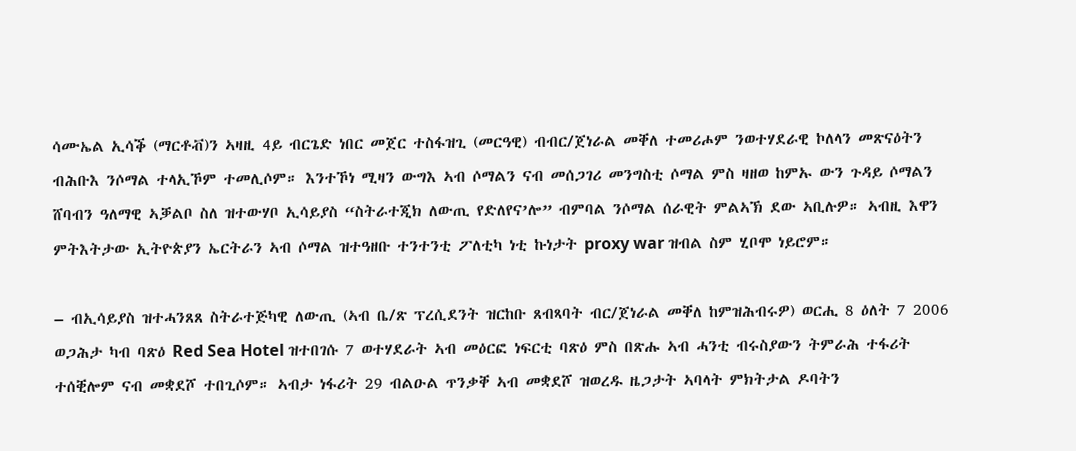ሳሙኤል ኢሳቕ (ማርቶቭ)ን ኣዛዚ 4ይ ብርጌድ ነበር መጀር ተስፋዝጊ (መርዓዊ) ብብር/ጀነራል መቐለ ተመሪሖም ንወተሃደራዊ ኮለላን መጽናዕትን ብሕቡእ ንሶማል ተላኢኾም ተመሊሶም። እንተኾነ ሚዛን ውግእ ኣብ ሶማልን ናብ መሰጋገሪ መንግስቲ ሶማል ምስ ዛዘወ ከምኡ ውን ጉዳይ ሶማልን ሸባብን ዓለማዊ ኣቓልቦ ስለ ዝተውሃቦ ኢሳይያስ “ስትራተጂክ ለውጢ የድለየና’ሎ” ብምባል ንሶማል ሰራዊት ምልኣኽ ደው ኣቢሉዎ። ኣብዚ እዋን ምትእትታው ኢትዮጵያን ኤርትራን ኣብ ሶማል ዝተዓዘቡ ተንተንቲ ፖለቲካ ነቲ ኩነታት proxy war ዝብል ስም ሂቦሞ ነይሮም።

– ብኢሳይያስ ዝተሓንጸጸ ስትራተጅካዊ ለውጢ (ኣብ ቤ/ጽ ፕረሲደንት ዝርከቡ ጸብጻባት ብር/ጀነራል መቐለ ከምዝሕብሩዎ) ወርሒ 8 ዕለት 7 2006 ወጋሕታ ካብ ባጽዕ Red Sea Hotel ዝተበገሱ 7 ወተሃደራት ኣብ መዕርፎ ነፍርቲ ባጽዕ ምስ በጽሑ ኣብ ሓንቲ ብሩስያውን ትምራሕ ተፋሪት ተሰቒሎም ናብ መቋደሾ ተበጊሶም። ኣብታ ነፋሪት 29 ብልዑል ጥንቃቐ ኣብ መቋደሾ ዝወረዱ ዜጋታት ኣባላት ምክትታል ዶባትን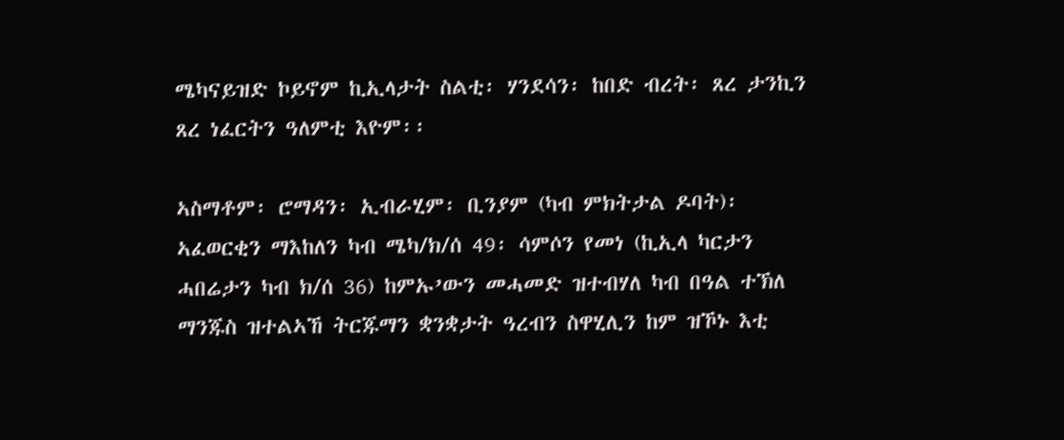ሜካናይዝድ ኮይኖም ኪኢላታት ስልቲ፡ ሃንደሳን፡ ከበድ ብረት፡ ጸረ ታንኪን ጸረ ነፈርትን ዓለምቲ እዮም፡፡

ኣስማቶም፡ ሮማዳን፡ ኢብራሂም፡ ቢንያም (ካብ ምክትታል ዶባት)፡ ኣፈወርቂን ማእከለን ካብ ሜካ/ክ/ሰ 49፡ ሳምሶን የመነ (ኪኢላ ካርታን ሓበሬታን ካብ ክ/ሰ 36) ከምኡ’ውን መሓመድ ዝተብሃለ ካብ በዓል ተኽለ ማንጁስ ዝተልኣኸ ትርጁማን ቋንቋታት ዓረብን ስዋሂሊን ከም ዝኾኑ እቲ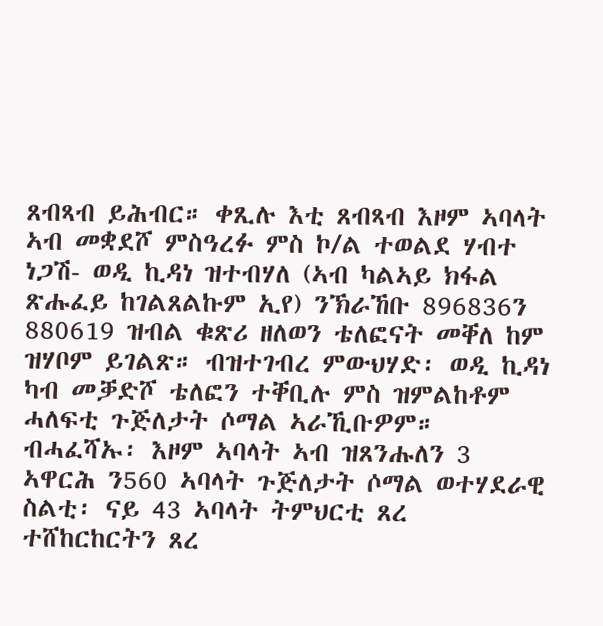ጸብጻብ ይሕብር። ቀጺሉ እቲ ጸብጻብ እዞም ኣባላት ኣብ መቋደሾ ምስዓረፉ ምስ ኮ/ል ተወልደ ሃብተ ነጋሽ- ወዲ ኪዳነ ዝተብሃለ (ኣብ ካልኣይ ክፋል ጽሑፈይ ከገልጸልኩም ኢየ) ንኽራኸቡ 896836ን 880619 ዝብል ቁጽሪ ዘለወን ቴለፎናት መቐለ ከም ዝሃቦም ይገልጽ። ብዝተገብረ ምውህሃድ፡ ወዲ ኪዳነ ካብ መቓድሾ ቴለፎን ተቐቢሉ ምስ ዝምልከቶም ሓለፍቲ ጉጅለታት ሶማል ኣራኺቡዎም። ብሓፈሻኡ፡ እዞም ኣባላት ኣብ ዝጸንሑለን 3 ኣዋርሕ ን560 ኣባላት ጉጅለታት ሶማል ወተሃደራዊ ስልቲ፡ ናይ 43 ኣባላት ትምህርቲ ጸረ ተሸከርከርትን ጸረ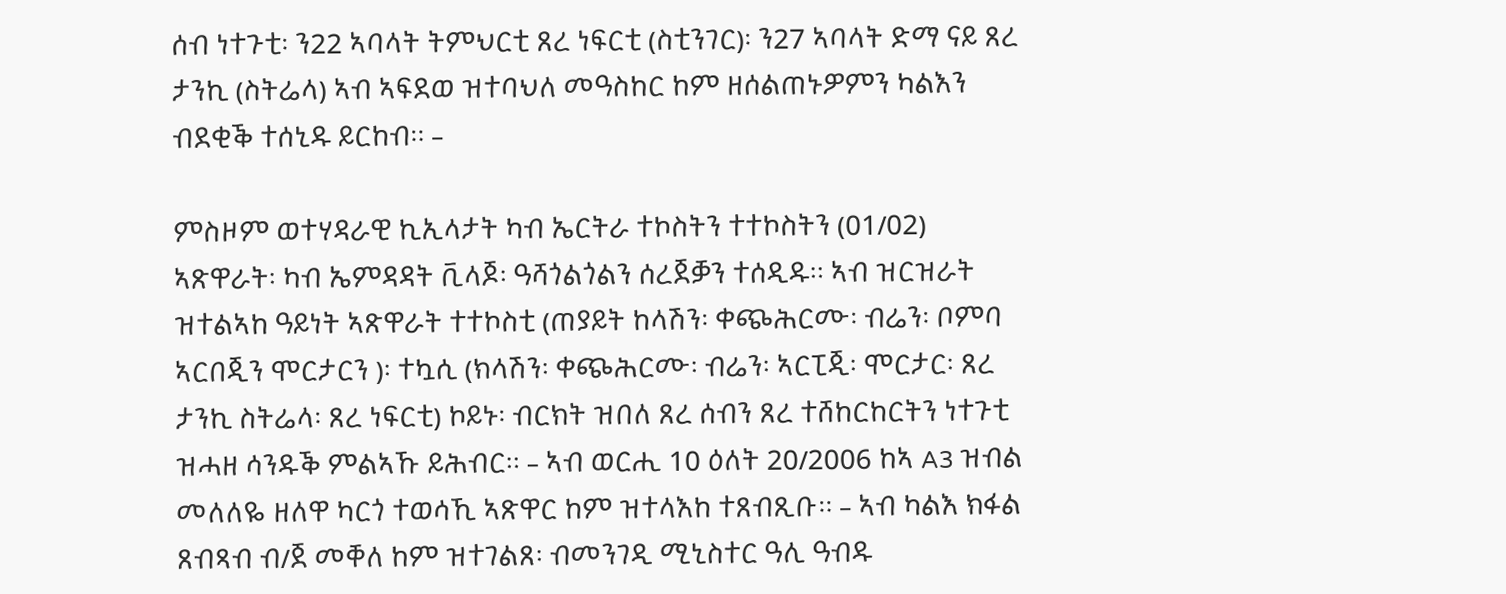ሰብ ነተጉቲ፡ ን22 ኣባላት ትምህርቲ ጸረ ነፍርቲ (ስቲንገር)፡ ን27 ኣባላት ድማ ናይ ጸረ ታንኪ (ስትሬላ) ኣብ ኣፍደወ ዝተባህለ መዓስከር ከም ዘሰልጠኑዎምን ካልእን ብደቂቕ ተሰኒዱ ይርከብ። –

ምስዞም ወተሃዳራዊ ኪኢላታት ካብ ኤርትራ ተኮስትን ተተኮስትን (01/02) ኣጽዋራት፡ ካብ ኤምዳዳት ቪላጆ፡ ዓሻጎልጎልን ሰረጀቓን ተሰዲዱ። ኣብ ዝርዝራት ዝተልኣከ ዓይነት ኣጽዋራት ተተኮስቲ (ጠያይት ከላሽን፡ ቀጭሕርሙ፡ ብሬን፡ ቦምባ ኣርበጂን ሞርታርን )፡ ተኳሲ (ክላሽን፡ ቀጭሕርሙ፡ ብሬን፡ ኣርፒጂ፡ ሞርታር፡ ጸረ ታንኪ ስትሬላ፡ ጸረ ነፍርቲ) ኮይኑ፡ ብርክት ዝበለ ጸረ ሰብን ጸረ ተሸከርከርትን ነተጉቲ ዝሓዘ ሳንዱቕ ምልኣኹ ይሕብር። – ኣብ ወርሒ 10 ዕለት 20/2006 ከኣ A3 ዝብል መለለዬ ዘለዋ ካርጎ ተወሳኺ ኣጽዋር ከም ዝተላእከ ተጸብጺቡ። – ኣብ ካልእ ክፋል ጸብጻብ ብ/ጀ መቐለ ከም ዝተገልጸ፡ ብመንገዲ ሚኒስተር ዓሊ ዓብዱ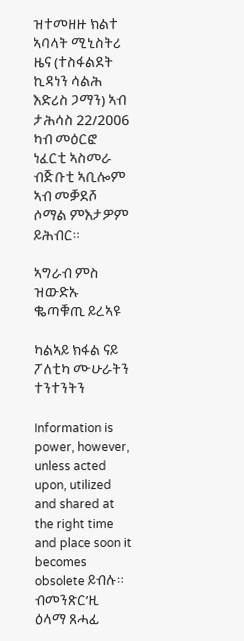ዝተመዘዙ ክልተ ኣባላት ሚኒስትሪ ዜና (ተስፋልደት ኪዳነን ሳልሕ እድሪስ ጋማን) ኣብ ታሕሳስ 22/2006 ካብ መዕርፎ ነፈርቲ ኣስመራ ብጅቡቲ ኣቢሎም ኣብ መቓደሾ ሶማል ምእታዎም ይሕብር።

ኣግራብ ምስ ዝውድኡ ቈጣቑጢ ይረኣዩ

ካልኣይ ክፋል ናይ ፖለቲካ ሙሁራትን ተንተንትን

Information is power, however, unless acted upon, utilized and shared at the right time and place soon it becomes obsolete ይብሉ። ብመንጽር’ዚ ዕላማ ጸሓፊ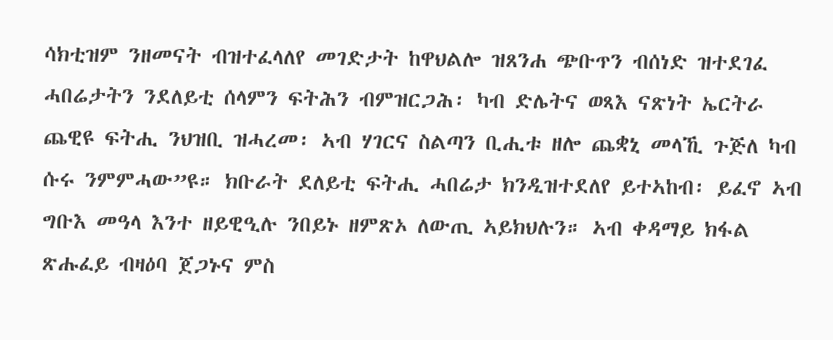ሳክቲዝም ንዘመናት ብዝተፈላለየ መገድታት ከዋህልሎ ዝጸንሐ ጭቡጥን ብሰነድ ዝተደገፈ ሓበሬታትን ንደለይቲ ሰላምን ፍትሕን ብምዝርጋሕ፡ ካብ ድሌትና ወጻእ ናጽነት ኤርትራ ጨዊዩ ፍትሒ ንህዝቢ ዝሓረመ፡ ኣብ ሃገርና ስልጣን ቢሒቱ ዘሎ ጨቋኒ መላኺ ጉጅለ ካብ ሱሩ ንምምሓው”ዩ። ክቡራት ደለይቲ ፍትሒ ሓበሬታ ክንዲዝተደለየ ይተኣከብ፡ ይፈኖ ኣብ ግቡእ መዓላ እንተ ዘይዊዒሉ ንበይኑ ዘምጽኦ ለውጢ ኣይክህሉን። ኣብ ቀዳማይ ክፋል ጽሑፈይ ብዛዕባ ጀጋኑና ምስ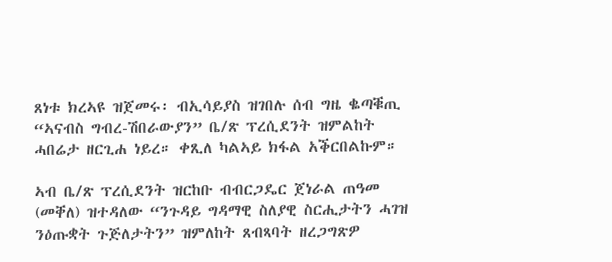ጸነቱ ክረኣዩ ዝጀመሩ፡ ብኢሳይያስ ዝገበሉ ሰብ ግዜ ቈጣቑጢ “ኣናብስ ግብረ-ሽበራውያን” ቤ/ጽ ፕረሲደንት ዝምልከት ሓበሬታ ዘርጊሐ ነይረ። ቀጺለ ካልኣይ ክፋል አቕርበልኩም።

ኣብ ቤ/ጽ ፕረሲደንት ዝርከቡ ብብርጋዴር ጀነራል ጠዓመ (መቐለ) ዝተዳለው “ንጉዳይ ግዳማዊ ስለያዊ ስርሒታትን ሓገዝ ንዕጡቋት ጉጅለታትን” ዝምለከት ጸብጻባት ዘረጋግጽዎ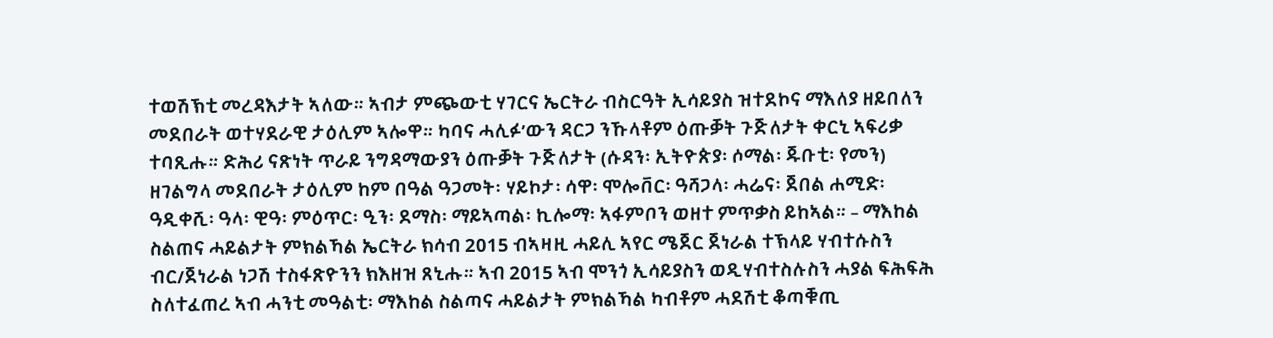ተወሽኽቲ መረዳእታት ኣለው። ኣብታ ምጭውቲ ሃገርና ኤርትራ ብስርዓት ኢሳይያስ ዝተደኮና ማእለያ ዘይበለን መደበራት ወተሃደራዊ ታዕሊም ኣሎዋ። ካባና ሓሊፉ’ውን ዳርጋ ንኹላቶም ዕጡቓት ጉጅለታት ቀርኒ ኣፍሪቃ ተባጺሑ። ድሕሪ ናጽነት ጥራይ ንግዳማውያን ዕጡቓት ጉጅለታት (ሱዳን፡ ኢትዮጵያ፡ ሶማል፡ ጁቡቲ፡ የመን) ዘገልግላ መደበራት ታዕሊም ከም በዓል ዓጋመት፡ ሃይኮታ፡ ሳዋ፡ ሞሎቨር፡ ዓሻጋላ፡ ሓሬና፡ ጀበል ሐሚድ፡ ዓዲቀሺ፡ ዓላ፡ ዊዓ፡ ምዕጥር፡ ዒን፡ ደማስ፡ ማይኣጣል፡ ኪሎማ፡ ኣፋምቦን ወዘተ ምጥቃስ ይከኣል። – ማእከል ስልጠና ሓይልታት ምክልኻል ኤርትራ ክሳብ 2015 ብኣዛዚ ሓይሊ ኣየር ሜጀር ጀነራል ተኽላይ ሃብተሱስን ብር/ጀነራል ነጋሽ ተስፋጽዮንን ክእዘዝ ጸኒሑ። ኣብ 2015 ኣብ ሞንጎ ኢሳይያስን ወዲሃብተስሉስን ሓያል ፍሕፍሕ ስለተፈጠረ ኣብ ሓንቲ መዓልቲ፡ ማእከል ስልጣና ሓይልታት ምክልኻል ካብቶም ሓደሽቲ ቆጣቑጢ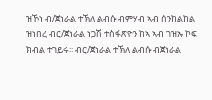ዝኾነ ብ/ጀነራል ተኽለ ልብሱ ብምሃብ ኣብ ሰንከልከል ዝነበረ ብር/ጀነራል ነጋሽ ተስፋጽዮን ከኣ ኣብ ገዝኡ ኮፍ ክብል ተገይሩ፡፡ ብር/ጀነራል ተኽለ ልብሱ ብጀነራል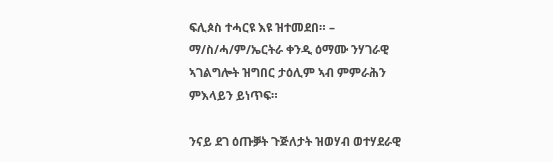ፍሊጶስ ተሓርዩ እዩ ዝተመደበ። – ማ/ስ/ሓ/ም/ኤርትራ ቀንዲ ዕማሙ ንሃገራዊ ኣገልግሎት ዝግበር ታዕሊም ኣብ ምምራሕን ምእላይን ይነጥፍ።

ንናይ ደገ ዕጡቓት ጉጅለታት ዝወሃብ ወተሃደራዊ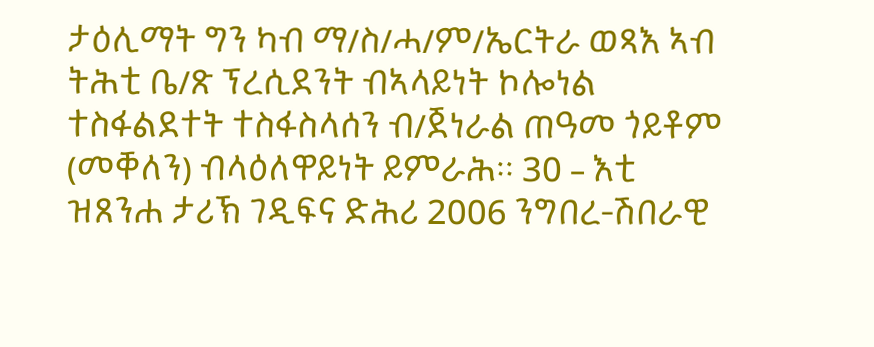ታዕሊማት ግን ካብ ማ/ስ/ሓ/ም/ኤርትራ ወጻእ ኣብ ትሕቲ ቤ/ጽ ፕረሲደንት ብኣላይነት ኮሎነል ተስፋልደተት ተስፋስላሰን ብ/ጀነራል ጠዓመ ጎይቶም (መቐለን) ብላዕለዋይነት ይምራሕ። 30 – እቲ ዝጸንሐ ታሪኽ ገዲፍና ድሕሪ 2006 ንግበረ-ሽበራዊ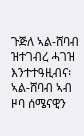ጉጅለ ኣል-ሸባብ ዝተገብረ ሓገዝ እንተተዓዚብና፡ ኣል-ሸባብ ኣብ ዞባ ሰሜናዊን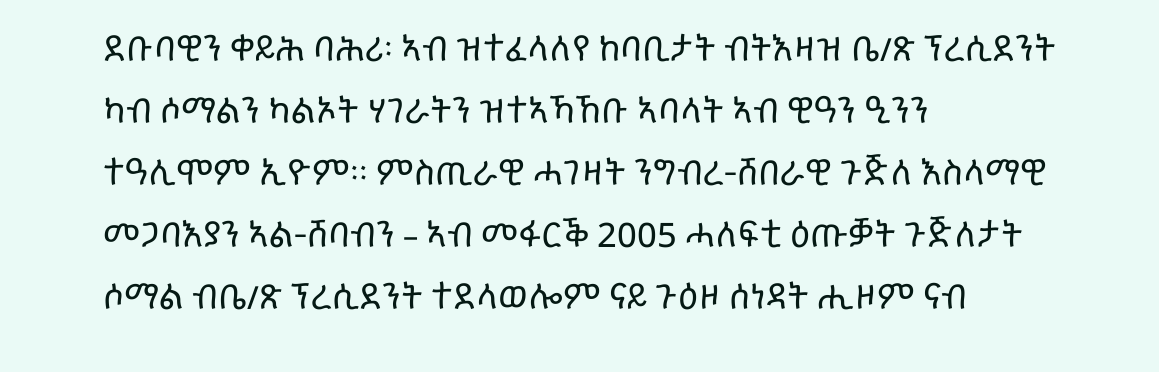ደቡባዊን ቀይሕ ባሕሪ፡ ኣብ ዝተፈላለየ ከባቢታት ብትእዛዝ ቤ/ጽ ፕረሲደንት ካብ ሶማልን ካልኦት ሃገራትን ዝተኣኻኸቡ ኣባላት ኣብ ዊዓን ዒንን ተዓሊሞም ኢዮም። ምስጢራዊ ሓገዛት ንግብረ-ሸበራዊ ጉጅለ እስላማዊ መጋባእያን ኣል-ሸባብን – ኣብ መፋርቕ 2005 ሓለፍቲ ዕጡቓት ጉጅለታት ሶማል ብቤ/ጽ ፕረሲደንት ተደላወሎም ናይ ጉዕዞ ሰነዳት ሒዞም ናብ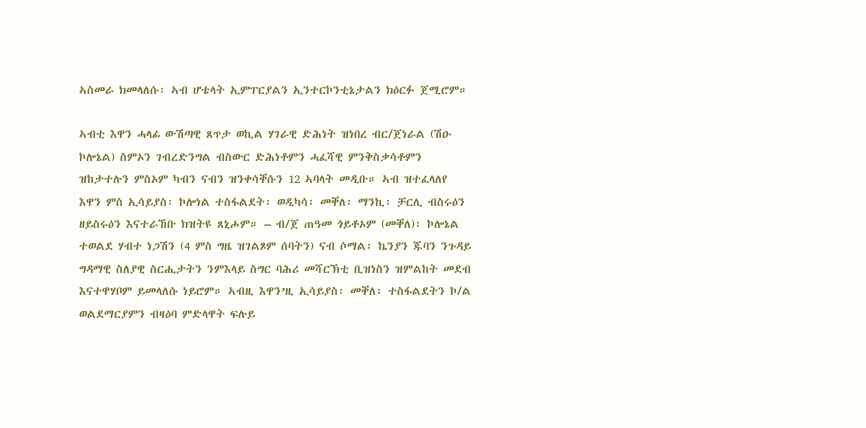ኣስመራ ክመላለሱ፡ ኣብ ሆቴላት ኢምፐርያልን ኢንተርኮንቲኔታልን ክዕርፉ ጀሚሮም።

ኣብቲ እዋን ሓላፊ ውሽጣዊ ጸጥታ ወኪል ሃገራዊ ድሕነት ዝነበረ ብር/ጀነራል (ሽዑ ኮሎኔል) ስምኦን ገብረድንግል ብስውር ድሕነቶምን ሓፈሻዊ ምንቅስቃሳቶምን ዝከታተሉን ምስኦም ካብን ናብን ዝንቀሳቐሱን 12 ኣባላት መዲቡ። ኣብ ዝተፈላለየ እዋን ምስ ኢሳይያስ፡ ኮሎነል ተስፋልደት፡ ወዲካሳ፡ መቐለ፡ ማንኪ፡ ቻርሊ ብስሩዕን ዘይስሩዕን እናተራኸቡ ክዝትዩ ጸኒሖም። – ብ/ጀ ጠዓመ ጎይቶኦም (መቐለ)፡ ኮሎኔል ተወልደ ሃብተ ነጋሽን (4 ምስ ግዜ ዝገልጾም ሰባትን) ናብ ሶማል፡ ኬንያን ጁባን ንጉዳይ ግዳማዊ ስለያዊ ስርሒታትን ንምእላይ ስግር ባሕሪ መሻርኽቲ ቢዝነስን ዝምልከት መደብ እናተዋሃቦም ይመላለሱ ነይሮም። ኣብዚ እዋን’ዚ ኢሳይያስ፡ መቐለ፡ ተስፋልደትን ኮ/ል ወልደማርያምን ብዛዕባ ምድላዋት ፍሉይ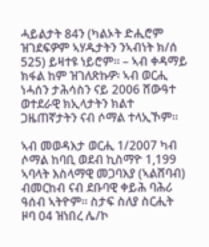ሓይልታት 84ን (ካልኦት ድሒሮም ዝገደፍዎም ኣሃዱታትን ንኣብነት ክ/ሰ 525) ይዛተዩ ነይሮም። – ኣብ ቀዳማይ ክፋል ከም ዝገለጽኩዎ፡ ኣብ ወርሒ ነሓሰን ታሕሳስን ናይ 2006 ሸውዓተ ወተደራዊ ክኢላታትን ክልተ ጋዜጠኛታትን ናብ ሶማል ተላኢኾም።

ኣብ መወዳእታ ወርሒ 1/2007 ካብ ሶማል ከባቢ ወደብ ኪስማዮ 1,199 ኣባላት እስላማዊ መጋባእያ (ኣልሸባብ) ብመርከብ ናብ ደቡባዊ ቀይሕ ባሕሪ ዓሰብ ኣትዮም፡፡ ስታፍ ስለያ ስርሒት ዞባ 04 ዝነበረ ሌ/ኮ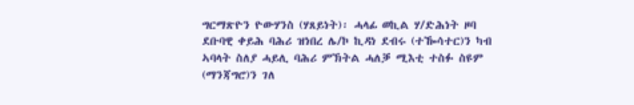ግርማጽዮን ዮውሃንስ (ሃጸይነት)፡ ሓላፊ ወኪል ሃ/ድሕነት ዞባ ደቡባዊ ቀይሕ ባሕሪ ዝነበረ ሌ/ኮ ኪዳነ ደብሩ (ተዀሳተር)ን ካብ ኣባላት ስለያ ሓይሊ ባሕሪ ምኽትል ሓለቓ ሚእቲ ተስፉ ስዩም (ማንጃግሮ)ን ገለ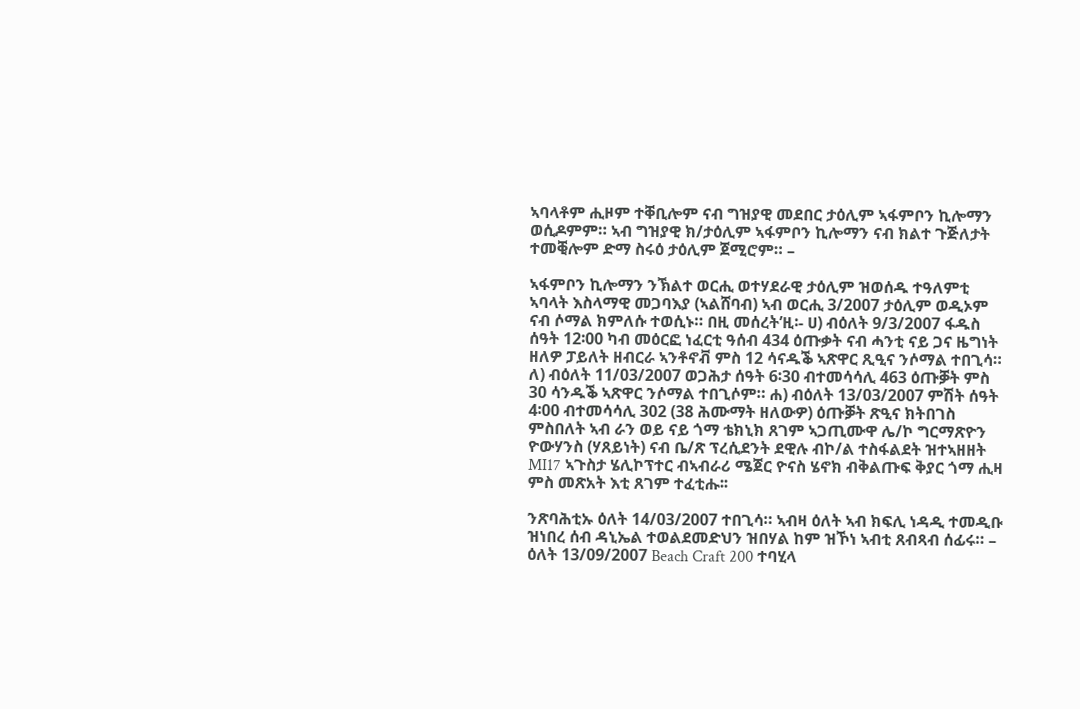ኣባላቶም ሒዞም ተቐቢሎም ናብ ግዝያዊ መደበር ታዕሊም ኣፋምቦን ኪሎማን ወሲዶምም። ኣብ ግዝያዊ ክ/ታዕሊም ኣፋምቦን ኪሎማን ናብ ክልተ ጉጅለታት ተመቒሎም ድማ ስሩዕ ታዕሊም ጀሚሮም። –

ኣፋምቦን ኪሎማን ንኽልተ ወርሒ ወተሃደራዊ ታዕሊም ዝወሰዱ ተዓለምቲ ኣባላት እስላማዊ መጋባእያ (ኣልሸባብ) ኣብ ወርሒ 3/2007 ታዕሊም ወዲኦም ናብ ሶማል ክምለሱ ተወሲኑ። በዚ መሰረት’ዚ፡- ሀ) ብዕለት 9/3/2007 ፋዱስ ሰዓት 12፡00 ካብ መዕርፎ ነፈርቲ ዓሰብ 434 ዕጡቃት ናብ ሓንቲ ናይ ጋና ዜግነት ዘለዎ ፓይለት ዘብርራ ኣንቶኖቭ ምስ 12 ሳናዱቕ ኣጽዋር ጺዒና ንሶማል ተበጊሳ። ለ) ብዕለት 11/03/2007 ወጋሕታ ሰዓት 6፡30 ብተመሳሳሊ 463 ዕጡቓት ምስ 30 ሳንዱቕ ኣጽዋር ንሶማል ተበጊሶም። ሐ) ብዕለት 13/03/2007 ምሽት ሰዓት 4፡00 ብተመሳሳሊ 302 (38 ሕሙማት ዘለውዎ) ዕጡቓት ጽዒና ክትበገስ ምስበለት ኣብ ራን ወይ ናይ ጎማ ቴክኒክ ጸገም ኣጋጢሙዋ ሌ/ኮ ግርማጽዮን ዮውሃንስ (ሃጸይነት) ናብ ቤ/ጽ ፕረሲደንት ደዊሉ ብኮ/ል ተስፋልደት ዝተኣዘዘት MI17 ኣጉስታ ሄሊኮፕተር ብኣብራሪ ሜጀር ዮናስ ሄኖክ ብቅልጡፍ ቅያር ጎማ ሒዛ ምስ መጽአት እቲ ጸገም ተፈቲሑ፡፡

ንጽባሕቲኡ ዕለት 14/03/2007 ተበጊሳ። ኣብዛ ዕለት ኣብ ክፍሊ ነዳዲ ተመዲቡ ዝነበረ ሰብ ዳኒኤል ተወልደመድህን ዝበሃል ከም ዝኾነ ኣብቲ ጸብጻብ ሰፊሩ። – ዕለት 13/09/2007 Beach Craft 200 ተባሂላ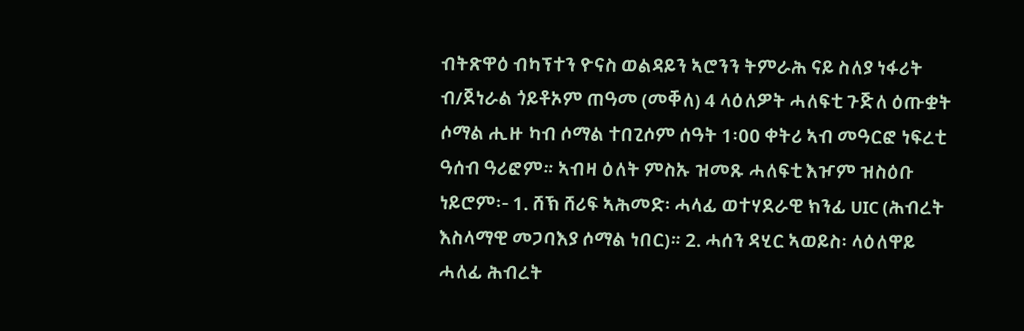ብትጽዋዕ ብካፕተን ዮናስ ወልዳይን ኣሮንን ትምራሕ ናይ ስለያ ነፋሪት ብ/ጀነራል ጎይቶኦም ጠዓመ (መቐለ) 4 ላዕለዎት ሓለፍቲ ጉጅለ ዕጡቋት ሶማል ሒዙ ካብ ሶማል ተበጊሶም ሰዓት 1፡00 ቀትሪ ኣብ መዓርፎ ነፍረቲ ዓሰብ ዓሪፎም። ኣብዛ ዕለት ምስኡ ዝመጹ ሓለፍቲ እዦም ዝስዕቡ ነይሮም፡- 1. ሸኽ ሸሪፍ ኣሕመድ፡ ሓላፊ ወተሃደራዊ ክንፊ UIC (ሕብረት እስላማዊ መጋባእያ ሶማል ነበር)። 2. ሓሰን ዳሂር ኣወይስ፡ ላዕለዋይ ሓለፊ ሕብረት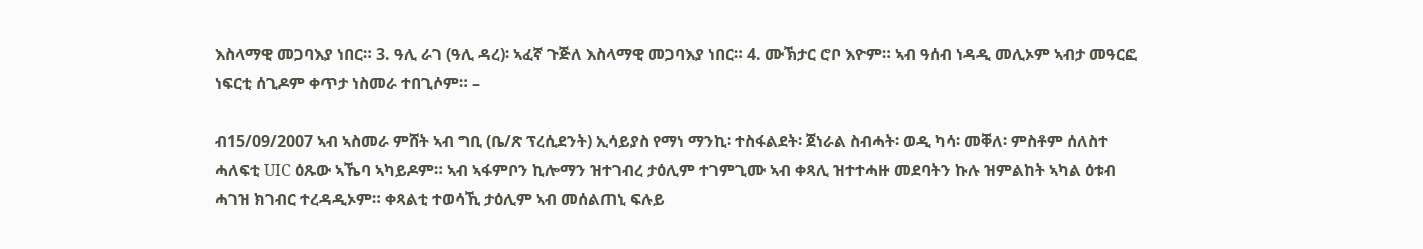እስላማዊ መጋባእያ ነበር። 3. ዓሊ ራገ (ዓሊ ዳረ)፡ ኣፈኛ ጉጅለ እስላማዊ መጋባእያ ነበር። 4. ሙኽታር ሮቦ እዮም። ኣብ ዓሰብ ነዳዲ መሊኦም ኣብታ መዓርፎ ነፍርቲ ሰጊዶም ቀጥታ ነስመራ ተበጊሶም። –

ብ15/09/2007 ኣብ ኣስመራ ምሸት ኣብ ግቢ (ቤ/ጽ ፕረሲደንት) ኢሳይያስ የማነ ማንኪ፡ ተስፋልደት፡ ጀነራል ስብሓት፡ ወዲ ካሳ፡ መቐለ፡ ምስቶም ሰለስተ ሓለፍቲ UIC ዕጹው ኣኼባ ኣካይዶም። ኣብ ኣፋምቦን ኪሎማን ዝተገብረ ታዕሊም ተገምጊሙ ኣብ ቀጻሊ ዝተተሓዙ መደባትን ኩሉ ዝምልከት ኣካል ዕቱብ ሓገዝ ክገብር ተረዳዲኦም። ቀጻልቲ ተወሳኺ ታዕሊም ኣብ መሰልጠኒ ፍሉይ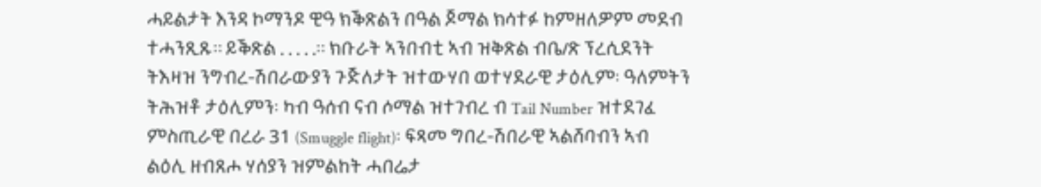ሓይልታት እንዳ ኮማንዶ ዊዓ ክቕጽልን በዓል ጆማል ክሳተፉ ከምዘለዎም መደብ ተሓንጺጹ። ይቕጽል . . . . .። ክቡራት ኣንበብቲ ኣብ ዝቅጽል ብቤ/ጽ ፕረሲደንት ትእዛዝ ንግብረ-ሽበራውያን ጉጅለታት ዝተውሃበ ወተሃደራዊ ታዕሊም፡ ዓለምትን ትሕዝቶ ታዕሊምን፡ ካብ ዓሰብ ናብ ሶማል ዝተገብረ ብ Tail Number ዝተደገፈ ምስጢራዊ በረራ 31 (Smuggle flight)፡ ፍጻመ ግበረ-ሽበራዊ ኣልሸባብን ኣብ ልዕሊ ዘብጸሖ ሃሰያን ዝምልከት ሓበሬታ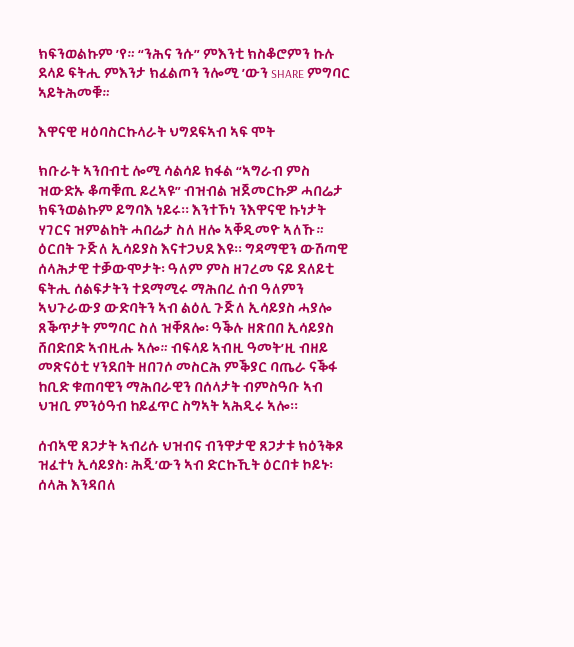ክፍንወልኩም ’የ። “ንሕና ንሱ” ምእንቲ ክስቆሮምን ኩሉ ደላይ ፍትሒ ምእንታ ክፈልጦን ንሎሚ ’ውን SHARE ምግባር ኣይትሕመቑ።

እዋናዊ ዛዕባስርኩላራት ህግደፍኣብ ኣፍ ሞት

ክቡራት ኣንበብቲ ሎሚ ሳልሳይ ክፋል “ኣግራብ ምስ ዝውድኡ ቆጣቑጢ ይረኣዩ” ብዝብል ዝጀመርኩዎ ሓበሬታ ክፍንወልኩም ይግባእ ነይሩ፡፡ እንተኾነ ንእዋናዊ ኩነታት ሃገርና ዝምልከት ሓበሬታ ስለ ዘሎ ኣቐዲመዮ ኣለኹ። ዕርበት ጉጅለ ኢሳይያስ እናተጋህደ እዩ፡፡ ግዳማዊን ውሽጣዊ ሰላሕታዊ ተቓውሞታት፡ ዓለም ምስ ዘገረመ ናይ ደለይቲ ፍትሒ ሰልፍታትን ተደማሚሩ ማሕበረ ሰብ ዓለምን ኣህጉራውያ ውድባትን ኣብ ልዕሊ ጉጅለ ኢሳይያስ ሓያሎ ጸቕጥታት ምግባር ስለ ዝቐጸሎ፡ ዓቕሉ ዘጽበበ ኢሳይያስ ሸበድበድ ኣብዚሑ ኣሎ። ብፍላይ ኣብዚ ዓመት’ዚ ብዘይ መጽናዕቲ ሃንደበት ዘበገሶ መስርሕ ምቕያር ባጤራ ናቕፋ ከቢድ ቁጠባዊን ማሕበራዊን በሰላታት ብምስዓቡ ኣብ ህዝቢ ምንዕዓብ ከይፈጥር ስግኣት ኣሕዲሩ ኣሎ፡፡

ሰብኣዊ ጸጋታት ኣብሪሱ ህዝብና ብንዋታዊ ጸጋታቱ ክዕንቅጾ ዝፈተነ ኢሳይያስ፡ ሕጂ’ውን ኣብ ድርኩኺት ዕርበቱ ኮይኑ፡ ሰላሕ እንዳበለ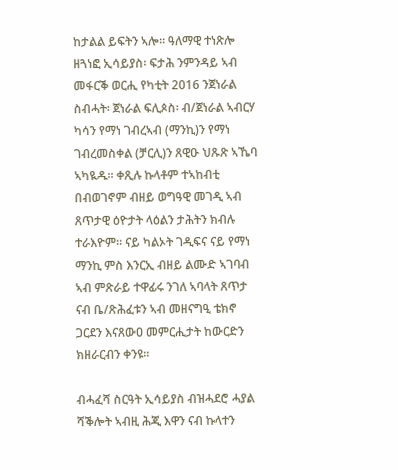ከታልል ይፍትን ኣሎ። ዓለማዊ ተነጽሎ ዘጓነፎ ኢሳይያስ፡ ፍታሕ ንምንዳይ ኣብ መፋርቕ ወርሒ የካቲት 2016 ንጀነራል ስብሓት፡ ጀነራል ፍሊጶስ፡ ብ/ጀነራል ኣብርሃ ካሳን የማነ ገብረኣብ (ማንኪ)ን የማነ ገብረመስቀል (ቻርሊ)ን ጸዊዑ ህጹጽ ኣኼባ ኣካዪዱ። ቀጺሉ ኩላቶም ተኣከብቲ በብወገኖም ብዘይ ወግዓዊ መገዲ ኣብ ጸጥታዊ ዕዮታት ላዕልን ታሕትን ክብሉ ተራእዮም። ናይ ካልኦት ገዲፍና ናይ የማነ ማንኪ ምስ እንርኢ ብዘይ ልሙድ ኣገባብ ኣብ ምጽራይ ተዋፊሩ ንገለ ኣባላት ጸጥታ ናብ ቤ/ጽሕፈቱን ኣብ መዘናግዒ ቴክኖ ጋርደን እናጸውዐ መምርሒታት ከውርድን ክዘራርብን ቀንዩ።

ብሓፈሻ ስርዓት ኢሳይያስ ብዝሓደሮ ሓያል ሻቕሎት ኣብዚ ሕጂ እዋን ናብ ኩላተን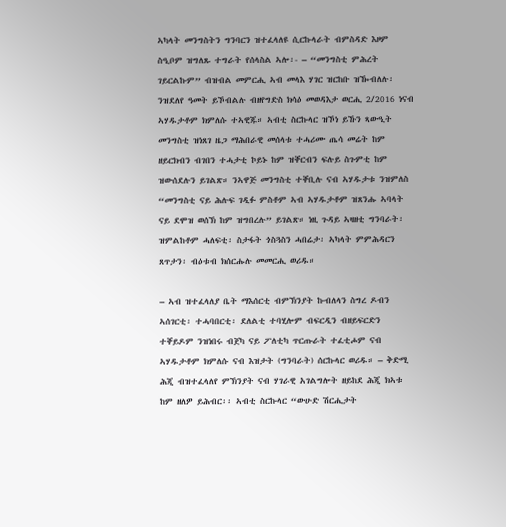ኣካላት መንግስትን ግንባርን ዝተፈላለዩ ሲርኩላራት ብምስዳድ እዞም ስዒቦም ዝግለጹ ተግራት የሰላስል ኣሎ፡- – “መንግስቲ ምሕረት ገይርልኩም” ብዝብል መምርሒ ኣብ መላእ ሃገር ዝርከቡ ዝዀብለሉ፡ ንዝደለየ ዓመት ይኾብልሉ ብዘየግድስ ክሳዕ መወዳእታ ወርሒ 2/2016 ነናብ ኣሃዱታቶም ክምለሱ ተኣዊጁ። ኣብቲ ስርኩላር ዝኾነ ይኹን ጻውዒት መንግስቲ ዝነጸገ ዜጋ ማሕበራዊ መሰላቱ ተሓሪሙ ጤሳ መሬት ከም ዘይርክብን ብገበን ተሓታቲ ኮይኑ ከም ዝቐርብን ፍሉይ ስጉምቲ ከም ዝውሰደሉን ይገልጽ። ንኣዋጅ መንግስቲ ተቐቢሉ ናብ ኣሃዱታቱ ንዝምለስ “መንግስቲ ናይ ሕሉፍ ገዲፉ ምስቶም ኣብ ኣሃዱታቶም ዝጸንሑ ኣባላት ናይ ደሞዝ ወሰኽ ከም ዝግበረሉ” ይገልጽ። ነዚ ጉዳይ ኣዛዘቲ ግንባራት፡ ዝምልከቶም ሓለፍቲ፡ ስታፋት ጎስጓስን ሓበሬታ፡ ኣካላት ምምሕዳርን ጸጥታን፡ ብዕቱብ ክሰርሑሉ መመርሒ ወሪዱ።

– ኣብ ዝተፈላለያ ቤት ማእሰርቲ ብምኽንያት ኩብለላን ስግረ ዶብን ኣሰገርቲ፡ ተሓባበርቲ፡ ደለልቲ ተባሂሎም ብፍርዲን ብዘይፍርድን ተቐይዶም ንዝነበሩ ብጀካ ናይ ፖለቲካ ጥርጡራት ተፈቲሖም ናብ ኣሃዱታቶም ክምለሱ ናብ እዝታት (ግንባራት) ሰርኩላር ወሪዱ። – ቅድሚ ሕጂ ብዝተፈላለየ ምኽንያት ናብ ሃገራዊ አገልግሎት ዘይከደ ሕጂ ክኣቱ ከም ዘለዎ ይሕብር፡፡ ኣብቲ ስርኩላር “ውሁድ ሽርሒታት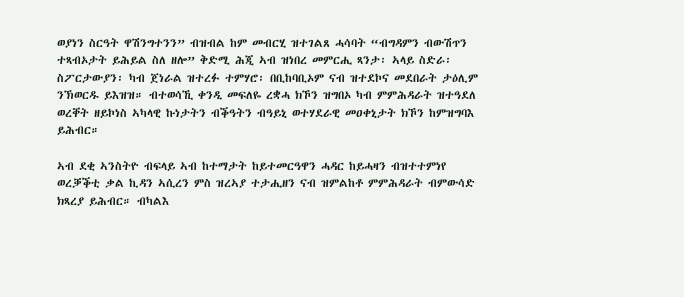ወያነን ስርዓት ዋሽንግተንን” ብዝብል ከም መብርሂ ዝተገልጸ ሓሳባት “ብግዳምን ብውሽጥን ተጻብኦታት ይሕይል ስለ ዘሎ” ቅድሚ ሕጂ ኣብ ዝነበረ መምርሒ ጻንታ፡ ኣላይ ስድራ፡ ስፖርታውያን፡ ካብ ጀነራል ዝተረፉ ተምሃሮ፡ በቢከባቢኦም ናብ ዝተደኮና መደበራት ታዕሊም ንኽወርዱ ይእዝዝ። ብተወሳኺ ቀንዲ መፍለዬ ረቋሓ ክኾን ዝግበኦ ካብ ምምሕዳራት ዝተዓደለ ወረቐት ዘይኮነስ ኣካላዊ ኩነታትን ብቕዓትን ብዓይኒ ወተሃደራዊ መዐቀኒታት ክኾን ከምዝግባእ ይሕብር።

ኣብ ደቂ ኣንስትዮ ብፍላይ ኣብ ከተማታት ከይተመርዓዋን ሓዳር ከይሓዛን ብዝተተምነየ ወረቓቕቲ ቃል ኪዳን ኣሲረን ምስ ዝረኣያ ተታሒዘን ናብ ዝምልከቶ ምምሕዳራት ብምውሳድ ክጻረያ ይሕብር። ብካልእ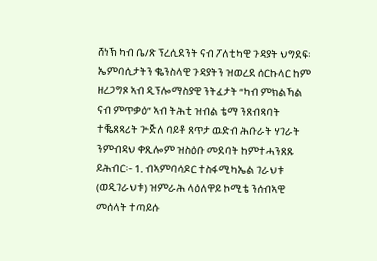ሸነኽ ካብ ቤ/ጽ ፕረሲደንት ናብ ፖለቲካዊ ጉዳያት ህግደፍ፡ ኤምባሲታትን ቈንስላዊ ጉዳያትን ዝወረደ ሰርኩላር ከም ዘረጋግጾ ኣብ ዲፕሎማስያዊ ንትፈታት “ካብ ምክልኻል ናብ ምጥቃዕ” ኣብ ትሕቲ ዝብል ቴማ ንጸብጻባት ተቘጸጻሪት ጕጅለ ባይቶ ጸጥታ ዉድብ ሕቡራት ሃገራት ንምብዳህ ቀጺሎም ዝስዕቡ መደባት ከምተሓንጸጹ ይሕብር፡- 1. ብኣምባሳዶር ተስፋሚካኤል ገራህቱ (ወዲገራህቱ) ዝምራሕ ላዕለዋይ ኮሚቴ ንሰብኣዊ መሰላት ተጣይሱ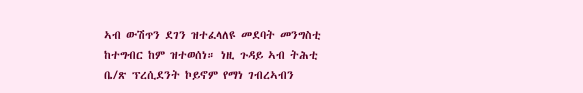ኣብ ውሽጥን ደገን ዝተፈላለዩ መደባት መንግስቲ ከተግብር ከም ዝተወሰነ። ነዚ ጉዳይ ኣብ ትሕቲ ቤ/ጽ ፕረሲደንት ኮይኖም የማነ ገብረኣብን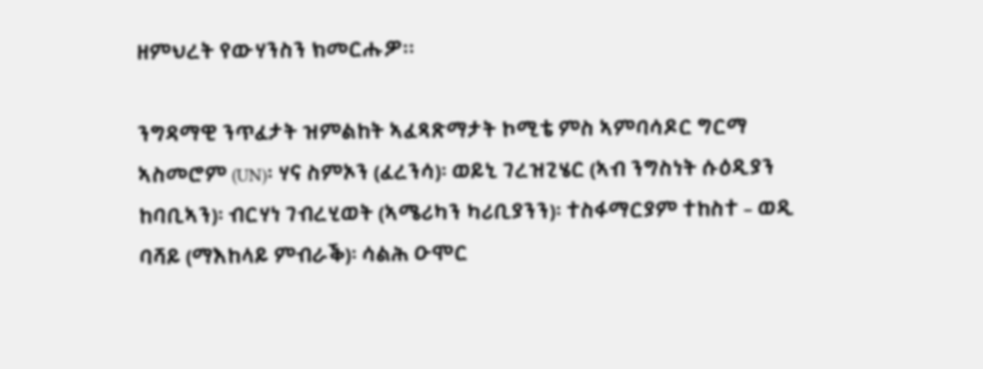ዘምህረት የውሃንስን ክመርሑዎ፡፡

ንግዳማዊ ንጥፈታት ዝምልከት ኣፈጻጽማታት ኮሚቴ ምስ ኣምባሳዶር ግርማ ኣስመሮም (UN)፡ ሃና ስምኦን (ፈረንሳ)፡ ወይኒ ገረዝጊሄር (ኣብ ንግስነት ሱዕዲያን ከባቢኣን)፡ ብርሃነ ገብረሂወት (ኣሜሪካን ካሪቢያንን)፡ ተስፋማርያም ተከስተ – ወዲ ባሻይ (ማእከላይ ምብራቕ)፡ ሳልሕ ዑሞር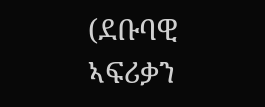(ደቡባዊ ኣፍሪቃን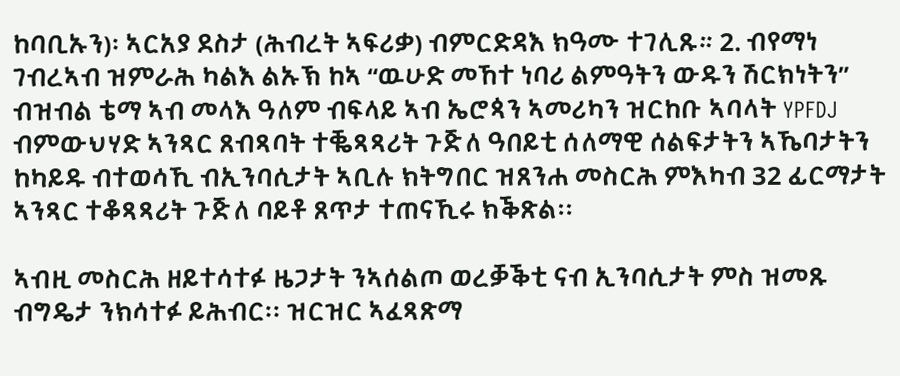ከባቢኡን)፡ ኣርአያ ደስታ (ሕብረት ኣፍሪቃ) ብምርድዳእ ክዓሙ ተገሊጹ። 2. ብየማነ ገብረኣብ ዝምራሕ ካልእ ልኡኽ ከኣ “ዉሁድ መኸተ ነባሪ ልምዓትን ውዱን ሽርክነትን” ብዝብል ቴማ ኣብ መላእ ዓለም ብፍላይ ኣብ ኤሮጳን ኣመሪካን ዝርከቡ ኣባላት YPFDJ ብምውህሃድ ኣንጻር ጸብጻባት ተቘጻጻሪት ጉጅለ ዓበይቲ ሰለማዊ ሰልፍታትን ኣኼባታትን ከካይዱ ብተወሳኺ ብኢንባሲታት ኣቢሉ ክትግበር ዝጸንሐ መስርሕ ምእካብ 32 ፊርማታት ኣንጻር ተቆጻጻሪት ጉጅለ ባይቶ ጸጥታ ተጠናኺሩ ክቕጽል፡፡

ኣብዚ መስርሕ ዘይተሳተፉ ዜጋታት ንኣሰልጦ ወረቓቕቲ ናብ ኢንባሲታት ምስ ዝመጹ ብግዴታ ንክሳተፉ ይሕብር፡፡ ዝርዝር ኣፈጻጽማ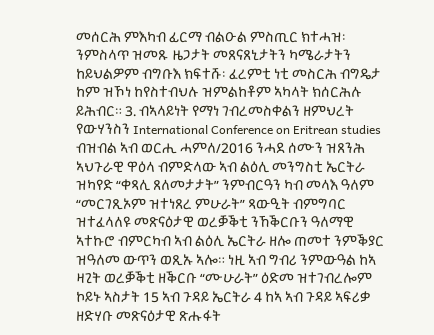መሰርሕ ምእካብ ፊርማ ብልዑል ምስጢር ክተሓዝ፡ ንምስላጥ ዝመጹ ዜጋታት መጸናጸኒታትን ካሜራታትን ከይህልዎም ብግቡእ ክፍተሹ፡ ፈረምቲ ነቲ መስርሕ ብግዴታ ከም ዝኾነ ከየስተብህሉ ዝምልከቶም ኣካላት ክሰርሕሉ ይሕብር። 3. ብኣላይነት የማነ ገብረመስቀልን ዘምህረት የውሃንስን International Conference on Eritrean studies ብዝብል ኣብ ወርሒ ሓምለ/2016 ንሓደ ሰሙን ዝጸንሕ ኣህጉራዊ ዋዕላ ብምድላው ኣብ ልዕሊ መንግስቲ ኤርትራ ዝካየድ “ቀጻሊ ጸለመታታት” ንምብርዓን ካብ መላእ ዓለም “መርገጺኦም ዝተነጸረ ምሁራት” ጻውዒት ብምግባር ዝተፈላለዩ መጽናዕታዊ ወረቓቕቲ ንኸቕርቡን ዓለማዊ ኣተኩሮ ብምርካብ ኣብ ልዕሊ ኤርትራ ዘሎ ጠመተ ንምቕያር ዝዓለመ ውጥን ወጺኡ ኣሎ። ነዚ ኣብ ግብሪ ንምውዓል ከኣ ዛጊት ወረቓቕቲ ዘቕርቡ “ሙሁራት” ዕድመ ዝተገብረሎም ኮይኑ ኣስታት 15 ኣብ ጉዳይ ኤርትራ 4 ከኣ ኣብ ጉዳይ ኣፍሪቃ ዘድሃቡ መጽናዕታዊ ጽሑፋት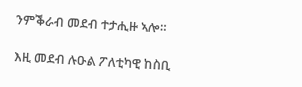ንምቕራብ መደብ ተታሒዙ ኣሎ።

እዚ መደብ ሉዑል ፖለቲካዊ ከስቢ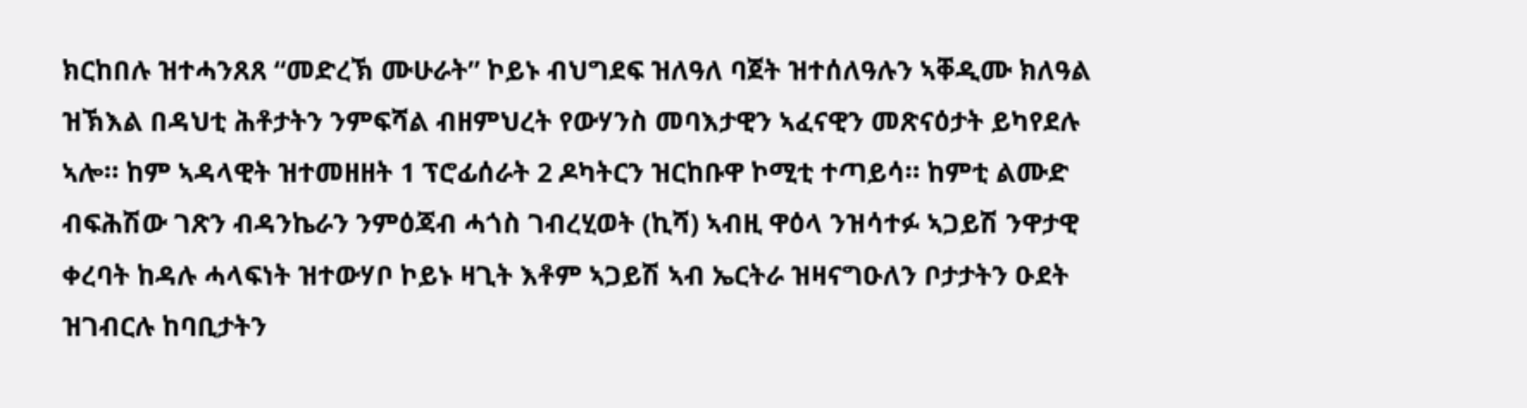ክርከበሉ ዝተሓንጸጸ “መድረኽ ሙሁራት” ኮይኑ ብህግደፍ ዝለዓለ ባጀት ዝተሰለዓሉን ኣቐዲሙ ክለዓል ዝኽእል በዳህቲ ሕቶታትን ንምፍሻል ብዘምህረት የውሃንስ መባእታዊን ኣፈናዊን መጽናዕታት ይካየደሉ ኣሎ። ከም ኣዳላዊት ዝተመዘዘት 1 ፕሮፊሰራት 2 ዶካትርን ዝርከቡዋ ኮሚቲ ተጣይሳ። ከምቲ ልሙድ ብፍሕሽው ገጽን ብዳንኬራን ንምዕጃብ ሓጎስ ገብረሂወት (ኪሻ) ኣብዚ ዋዕላ ንዝሳተፉ ኣጋይሽ ንዋታዊ ቀረባት ከዳሉ ሓላፍነት ዝተውሃቦ ኮይኑ ዛጊት እቶም ኣጋይሽ ኣብ ኤርትራ ዝዛናግዑለን ቦታታትን ዑደት ዝገብርሉ ከባቢታትን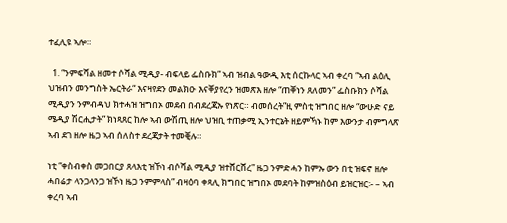ተፈሊዩ ኣሎ።

  1. “ንምፍሻል ዘመተ ሶሻል ሚዲያ- ብፍላይ ፌስቡክ” ኣብ ዝብል ዓውዲ እቲ ሰርኩላር ኣብ ቀረባ “ኣብ ልዕሊ ህዝብን መንግስት ኤርትራ“ እናዛየደን መልክዑ እናቐያየረን ዝመጽእ ዘሎ “ጠቐነን ጸለመን” ፌስቡክን ሶሻል ሚዲያን ንምብዳህ ክተሓዝ ዝግበኦ መደብ በብደረጃኡ የነጽር። ብመሰረት”ዚ ምስቲ ዝግበር ዘሎ “ውሁድ ናይ ሜዲያ ሽርሒታት” ክነጻጸር ከሎ ኣብ ውሽጢ ዘሎ ህዝቢ ተጠቃሚ ኢንተርኔት ዘይምኻኑ ከም እውንታ ብምግላጽ ኣብ ደገ ዘሎ ዜጋ ኣብ ሰለስተ ደረጃታት ተመቒሉ።

ነቲ “ቀስብቀስ መጋበርያ ጸላእቲ ዝኾነ ብሶሻል ሚዲያ ዝተሸርሸረ” ዜጋ ንምድሓን ከምኡ ውን በቲ ዝፍኖ ዘሎ ሓበሬታ ላንጋላንጋ ዝኾነ ዜጋ ንምምላስ” ብዛዕባ ቀጻሊ ክግበር ዝግበኦ መደባት ከምዝስዕብ ይዝርዝር፡- – ኣብ ቀረባ ኣብ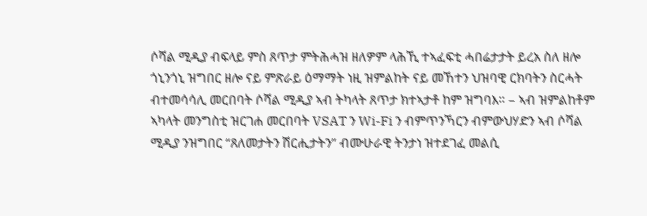ሶሻል ሚዲያ ብፍላይ ምስ ጸጥታ ምትሕሓዝ ዘለዎም ላሕኺ ተኣፈፍቲ ሓበሬታታት ይረአ ስለ ዘሎ ጎኒንጎኒ ዝግበር ዘሎ ናይ ምጽራይ ዕማማት ነዚ ዝምልከት ናይ መኸተን ህዝባዊ ርክባትን ስርሓት ብተመሳሳሊ መርበባት ሶሻል ሚዲያ ኣብ ትካላት ጸጥታ ክተኣታቶ ከም ዝግባእ። – ኣብ ዝምልከቶም ኣካላት መንግስቲ ዝርገሐ መርበባት VSAT ን Wi-Fi ን ብምጥንኻርን ብምውህሃድን ኣብ ሶሻል ሚዲያ ንዝግበር “ጸለመታትን ሽርሒታትን” ብሙሁራዊ ትንታነ ዝተደገፈ መልሲ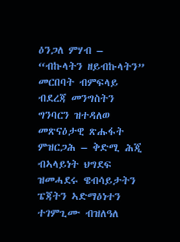ዕንጋለ ምሃብ – “ብኩላትን ዘይብኩላትን” መርበባት ብምፍላይ ብደረጃ መንግስትን ግንባርን ዝተዳለወ መጽናዕታዊ ጽሑፋት ምዝርጋሕ – ቅድሚ ሕጂ ብኣላይነት ህግደፍ ዝመሓደሩ ዌብሳይታትን ፔጃትን ኣድማዕነተን ተገምጊሙ ብዝለዓለ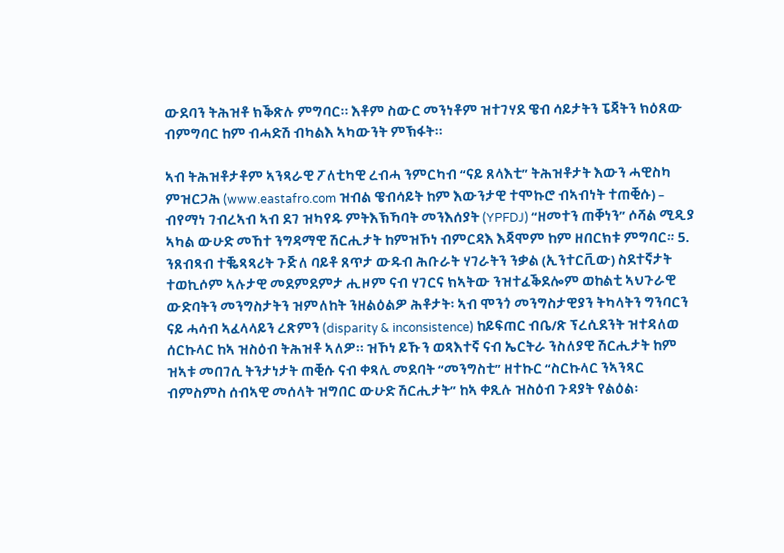ውደባን ትሕዝቶ ክቕጽሉ ምግባር፡፡ እቶም ስውር መንነቶም ዝተገሃደ ዌብ ሳይታትን ፔጃትን ክዕጸው ብምግባር ከም ብሓድሽ ብካልእ ኣካውንት ምኽፋት፡፡

ኣብ ትሕዝቶታቶም ኣንጻራዊ ፖለቲካዊ ረብሓ ንምርካብ “ናይ ጸላእቲ” ትሕዝቶታት እውን ሓዊስካ ምዝርጋሕ (www.eastafro.com ዝብል ዌብሳይት ከም እውንታዊ ተሞኩሮ ብኣብነት ተጠቒሱ) – ብየማነ ገብረኣብ ኣብ ደገ ዝካየዱ ምትእኽኻባት መንእሰያት (YPFDJ) “ዘመተን ጠቐነን” ሶሻል ሚዲያ ኣካል ውሁድ መኸተ ንግዳማዊ ሽርሒታት ከምዝኾነ ብምርዳእ እጃሞም ከም ዘበርክቱ ምግባር። 5. ንጸብጻብ ተቘጻጻሪት ጉጅለ ባይቶ ጸጥታ ውዱብ ሕቡራት ሃገራትን ንቃል (ኢንተርቪው) ስደተኛታት ተወኪሶም ኣሉታዊ መደምደምታ ሒዞም ናብ ሃገርና ክኣትው ንዝተፈቕደሎም ወከልቲ ኣህጉራዊ ውድባትን መንግስታትን ዝምለከት ንዘልዕልዎ ሕቶታት፡ ኣብ ሞንጎ መንግስታዊያን ትካላትን ግንባርን ናይ ሓሳብ ኣፈላላይን ረጽምን (disparity & inconsistence) ከይፍጠር ብቤ/ጽ ፕረሲደንት ዝተዳለወ ሰርኩላር ከኣ ዝስዕብ ትሕዝቶ ኣለዎ፡፡ ዝኾነ ይኹን ወጻእተኛ ናብ ኤርትራ ንስለያዊ ሽርሒታት ከም ዝኣቱ መበገሲ ትንታነታት ጠቒሱ ናብ ቀጻሊ መደባት “መንግስቲ” ዘተኩር “ስርኩላር ንኣንጻር ብምስምስ ሰብኣዊ መሰላት ዝግበር ውሁድ ሽርሒታት” ከኣ ቀጺሉ ዝስዕብ ጉዳያት የልዕል፡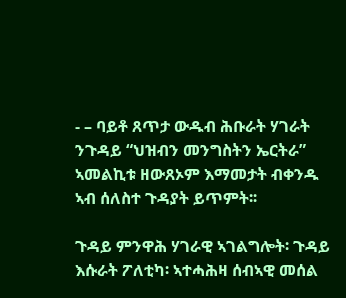- – ባይቶ ጸጥታ ውዱብ ሕቡራት ሃገራት ንጉዳይ “ህዝብን መንግስትን ኤርትራ” ኣመልኪቱ ዘውጸኦም እማመታት ብቀንዱ ኣብ ሰለስተ ጉዳያት ይጥምት፡፡

ጉዳይ ምንዋሕ ሃገራዊ ኣገልግሎት፡ ጉዳይ እሱራት ፖለቲካ፡ ኣተሓሕዛ ሰብኣዊ መሰል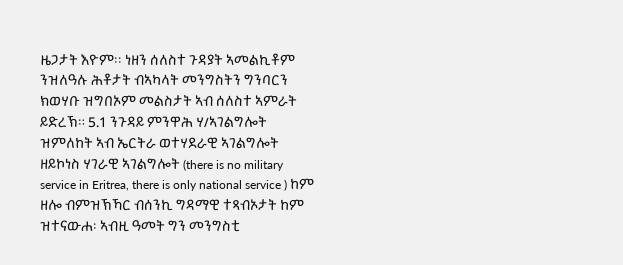ዜጋታት እዮም፡፡ ነዘን ሰለስተ ጉዳያት ኣመልኪቶም ንዝለዓሉ ሕቶታት ብኣካላት መንግስትን ግንባርን ክወሃቡ ዝግበኦም መልስታት ኣብ ሰለስተ ኣምራት ይድረኽ። 5.1 ንጉዳይ ምንዋሕ ሃ/ኣገልግሎት ዝምለከት ኣብ ኤርትራ ወተሃደራዊ ኣገልግሎት ዘይኮነስ ሃገራዊ ኣገልግሎት (there is no military service in Eritrea, there is only national service ) ከም ዘሎ ብምዝኽኻር ብሰንኪ ግዳማዊ ተጻብኦታት ከም ዝተናውሐ፡ ኣብዚ ዓመት ግን መንግስቲ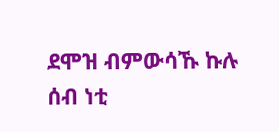ደሞዝ ብምውሳኹ ኩሉ ሰብ ነቲ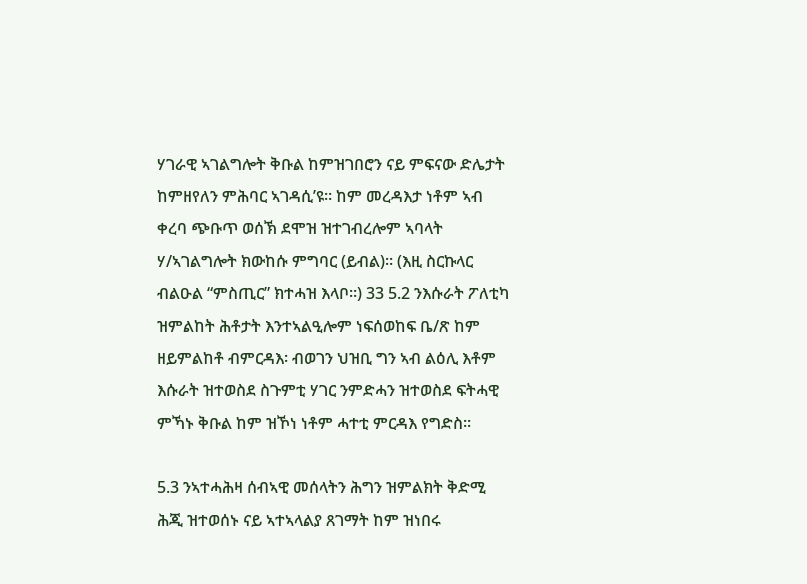ሃገራዊ ኣገልግሎት ቅቡል ከምዝገበሮን ናይ ምፍናው ድሌታት ከምዘየለን ምሕባር ኣገዳሲ’ዩ። ከም መረዳእታ ነቶም ኣብ ቀረባ ጭቡጥ ወሰኽ ደሞዝ ዝተገብረሎም ኣባላት ሃ/ኣገልግሎት ክውከሱ ምግባር (ይብል)። (እዚ ስርኩላር ብልዑል “ምስጢር” ክተሓዝ እላቦ።) 33 5.2 ንእሱራት ፖለቲካ ዝምልከት ሕቶታት እንተኣልዒሎም ነፍሰወከፍ ቤ/ጽ ከም ዘይምልከቶ ብምርዳእ፡ ብወገን ህዝቢ ግን ኣብ ልዕሊ እቶም እሱራት ዝተወስደ ስጉምቲ ሃገር ንምድሓን ዝተወስደ ፍትሓዊ ምኻኑ ቅቡል ከም ዝኾነ ነቶም ሓተቲ ምርዳእ የግድስ።

5.3 ንኣተሓሕዛ ሰብኣዊ መሰላትን ሕግን ዝምልክት ቅድሚ ሕጂ ዝተወሰኑ ናይ ኣተኣላልያ ጸገማት ከም ዝነበሩ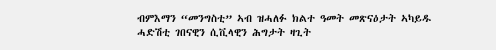ብምእማን “መንግስቲ” ኣብ ዝሓለፉ ክልተ ዓመት መጽናዕታት ኣካይዱ ሓድሽቲ ገበናዊን ሲቪላዊን ሕግታት ዛጊት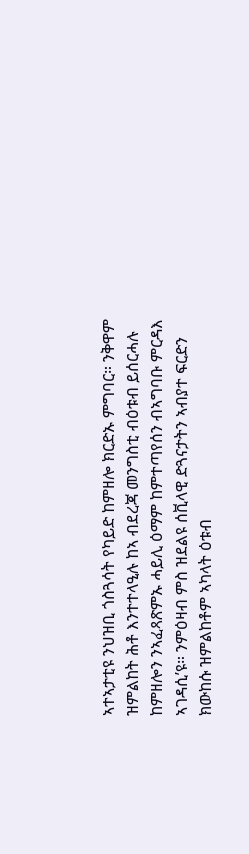ኣተኣታቲዩ ንህዝቢ ጎስጓሳት የካይድ ከምዘሎ ክርድኡ ምግባር። ንቅዋም ዝምልከት ሕቶ እንተተላዒሉ ከኣ ብደረጃ መንግስቲ ብዕቱብ ይሰርሓሉ ከምዘሎን ንኣፈጻጽምኡ ሓይሊ ዕማም ከምተጣየሰን ብኣግባቡ ምርዳእ ኣገዳሲ’ዩ። ንምዕዛብ ምስ ዝደልዩ ሰቪላዊ ድጓናታትን ኣብያተ ፍርድን ክውከሱ ዝምልከቶም ኣካላት ዕቱብ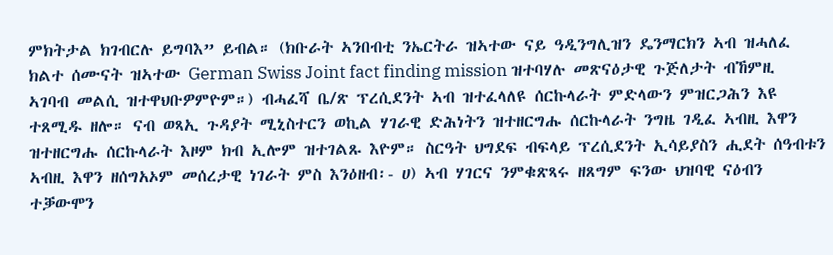ምክትታል ክገብርሉ ይግባእ” ይብል። (ክቡራት ኣንበብቲ ንኤርትራ ዝኣተው ናይ ዓዲንግሊዝን ዴንማርክን ኣብ ዝሓለፈ ክልተ ሰሙናት ዝኣተው German Swiss Joint fact finding mission ዝተባሃሉ መጽናዕታዊ ጉጅለታት ብኸምዚ ኣገባብ መልሲ ዝተዋህቡዎምዮም።) ብሓፈሻ ቤ/ጽ ፕረሲደንት ኣብ ዝተፈላለዩ ሰርኩላራት ምድላውን ምዝርጋሕን እዩ ተጸሚዱ ዘሎ። ናብ ወጻኢ ጉዳያት ሚኒስተርን ወኪል ሃገራዊ ድሕነትን ዝተዘርግሑ ሰርኩላራት ንግዜ ገዲፈ ኣብዚ እዋን ዝተዘርግሑ ሰርኩላራት እዞም ክብ ኢሎም ዝተገልጹ እዮም። ስርዓት ህግደፍ ብፍላይ ፕረሲደንት ኢሳይያስን ሒደት ሰዓብቱን ኣብዚ እዋን ዘሰግአኦም መሰረታዊ ነገራት ምስ እንዕዘብ፡- ሀ) ኣብ ሃገርና ንምቁጽጻሩ ዘጸግም ፍንው ህዝባዊ ናዕብን ተቓውሞን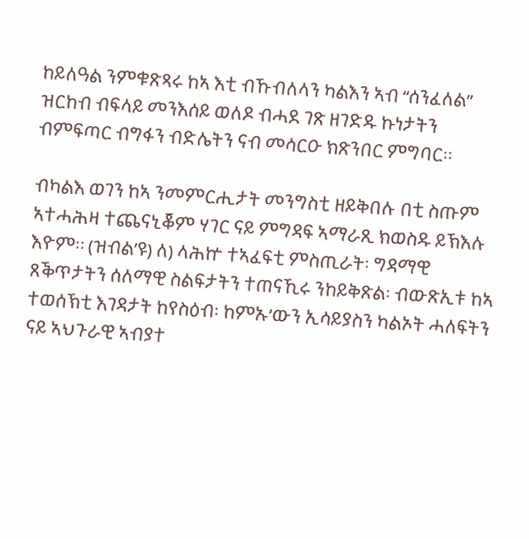ከይለዓል ንምቁጽጻሩ ከኣ እቲ ብኹብለላን ካልእን ኣብ “ሰንፈለል” ዝርከብ ብፍላይ መንእሰይ ወለዶ ብሓደ ገጽ ዘገድዱ ኩነታትን ብምፍጣር ብግፋን ብድሌትን ናብ መሳርዑ ክጽንበር ምግባር።

ብካልእ ወገን ከኣ ንመምርሒታት መንግስቲ ዘይቅበሉ በቲ ስጡም ኣተሓሕዛ ተጨናኒቖም ሃገር ናይ ምግዳፍ ኣማራጺ ክወስዱ ይኽእሉ እዮም። (ዝብል’ዩ) ለ) ላሕኵ ተኣፈፍቲ ምስጢራት፡ ግዳማዊ ጸቕጥታትን ሰለማዊ ስልፍታትን ተጠናኺሩ ንከይቅጽል፡ ብውጽኢቱ ከኣ ተወሰኽቲ እገዳታት ከየስዕብ፡ ከምኡ’ውን ኢሳይያስን ካልኦት ሓለፍትን ናይ ኣህጉራዊ ኣብያተ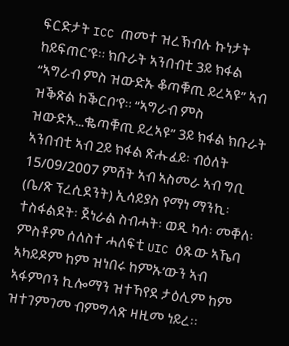ፍርድታት ICC ጠመተ ዝረኽብሉ ኩነታት ከይፍጠር’ዩ። ክቡራት ኣንበብቲ 3ይ ክፋል “ኣግራብ ምስ ዝውድኡ ቆጣቑጢ ይረኣዩ” ኣብ ዝቕጽል ከቕርቦ’የ። “ኣግራብ ምስ ዝውድኡ…ቈጣቑጢ ይረኣዩ” 3ይ ክፋል ክቡራት ኣንበብቲ ኣብ 2ይ ክፋል ጽሑፈይ፡ ብዕለት 15/09/2007 ምሸት ኣብ ኣስመራ ኣብ ግቢ (ቤ/ጽ ፕረሲደንት) ኢሳይያስ የማነ ማንኪ፡ ተስፋልደት፡ ጀነራል ስብሓት፡ ወዲ ካሳ፡ መቐለ፡ ምስቶም ሰለስተ ሓለፍቲ UIC ዕጹው ኣኼባ ኣካይዶም ከም ዝነበሩ ከምኡ’ውን ኣብ ኣፋምቦን ኪሎማን ዝተኻየደ ታዕሊም ከም ዝተገምገመ ብምግላጽ ዛዚመ ነይረ፡፡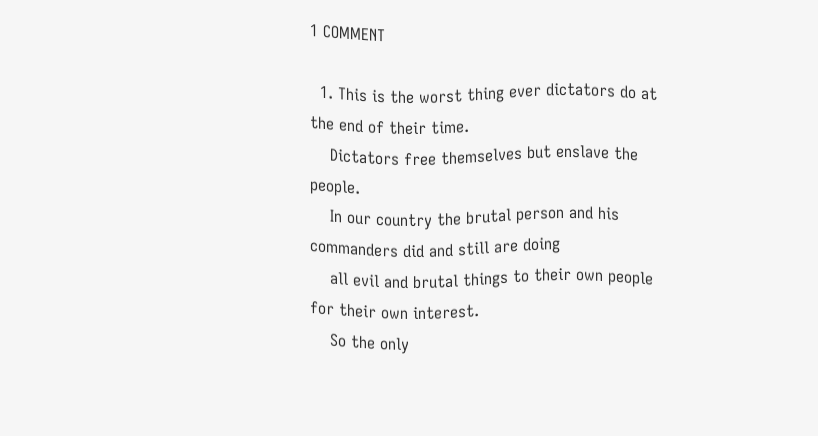1 COMMENT

  1. This is the worst thing ever dictators do at the end of their time.
    Dictators free themselves but enslave the people.
    In our country the brutal person and his commanders did and still are doing
    all evil and brutal things to their own people for their own interest.
    So the only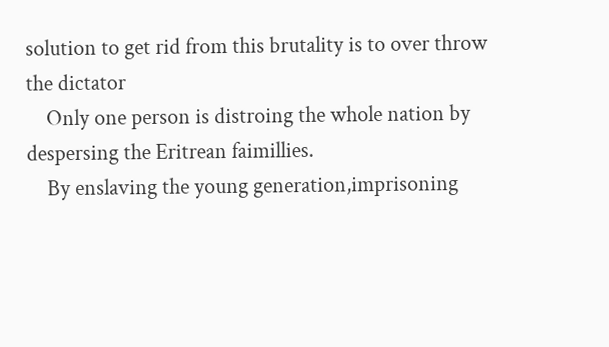solution to get rid from this brutality is to over throw the dictator
    Only one person is distroing the whole nation by despersing the Eritrean faimillies.
    By enslaving the young generation,imprisoning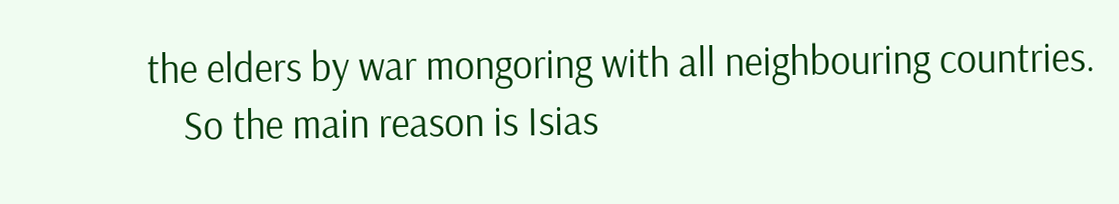the elders by war mongoring with all neighbouring countries.
    So the main reason is Isias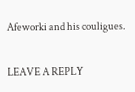Afeworki and his couligues.

LEAVE A REPLY